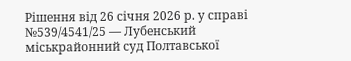Рішення від 26 січня 2026 р. у справі №539/4541/25 — Лубенський міськрайонний суд Полтавської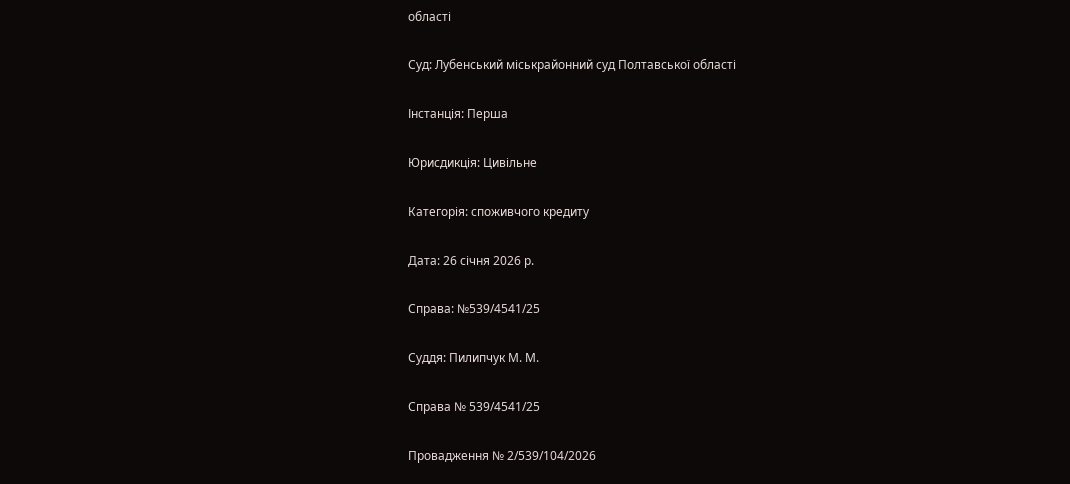області

Суд: Лубенський міськрайонний суд Полтавської області

Інстанція: Перша

Юрисдикція: Цивільне

Категорія: споживчого кредиту

Дата: 26 січня 2026 р.

Справа: №539/4541/25

Суддя: Пилипчук М. М.

Справа № 539/4541/25

Провадження № 2/539/104/2026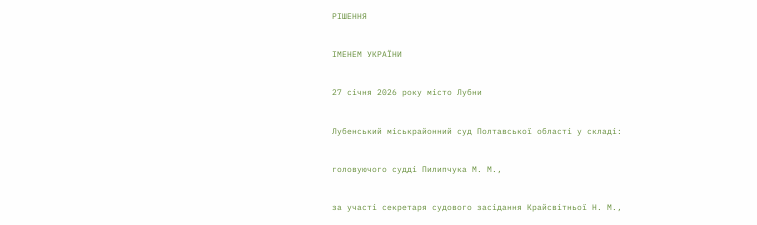РІШЕННЯ

ІМЕНЕМ УКРАЇНИ

27 січня 2026 року місто Лубни

Лубенський міськрайонний суд Полтавської області у складі:

головуючого судді Пилипчука М. М.,

за участі секретаря судового засідання Крайсвітньої Н. М.,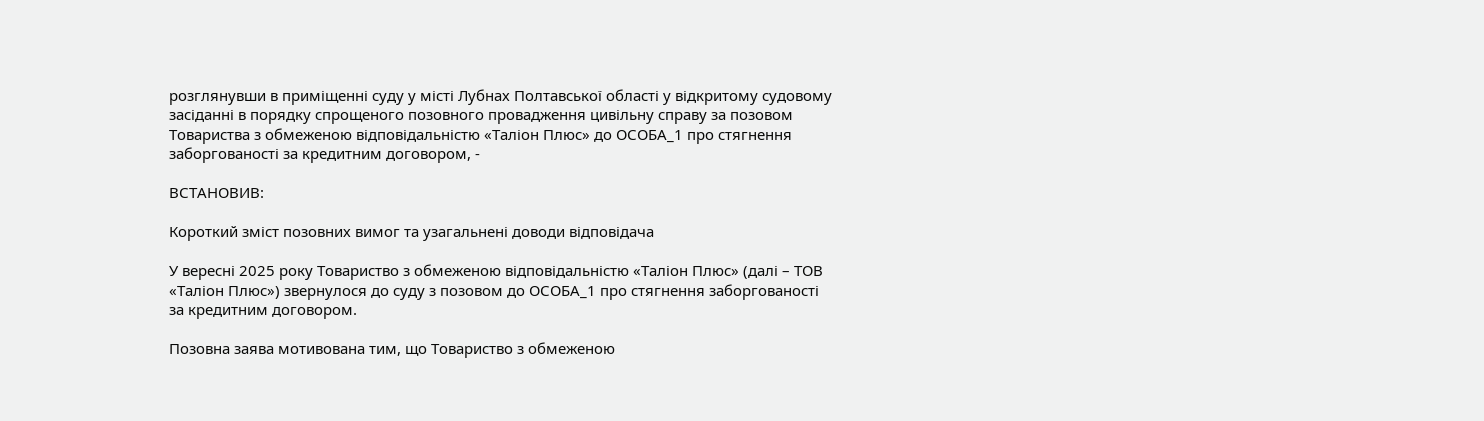розглянувши в приміщенні суду у місті Лубнах Полтавської області у відкритому судовому засіданні в порядку спрощеного позовного провадження цивільну справу за позовом Товариства з обмеженою відповідальністю «Таліон Плюс» до ОСОБА_1 про стягнення заборгованості за кредитним договором, -

ВСТАНОВИВ:

Короткий зміст позовних вимог та узагальнені доводи відповідача

У вересні 2025 року Товариство з обмеженою відповідальністю «Таліон Плюс» (далі – ТОВ «Таліон Плюс») звернулося до суду з позовом до ОСОБА_1 про стягнення заборгованості за кредитним договором.

Позовна заява мотивована тим, що Товариство з обмеженою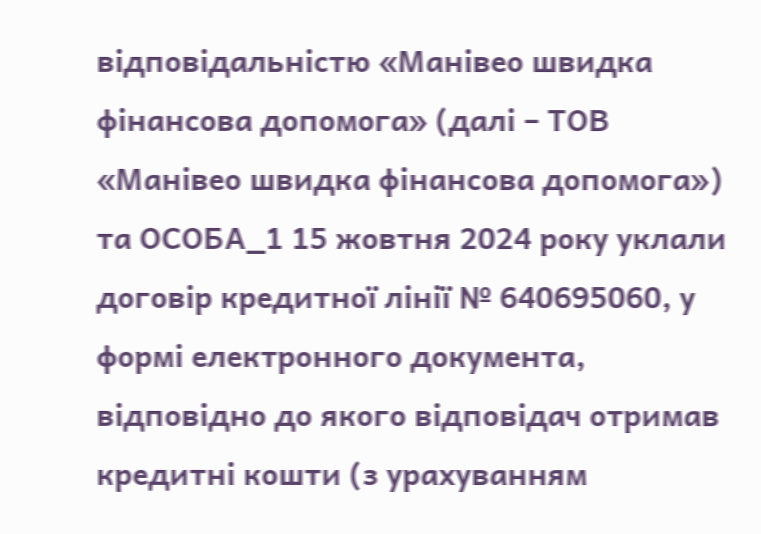відповідальністю «Манівео швидка фінансова допомога» (далі – ТОВ «Манівео швидка фінансова допомога») та ОСОБА_1 15 жовтня 2024 року уклали договір кредитної лінії № 640695060, у формі електронного документа, відповідно до якого відповідач отримав кредитні кошти (з урахуванням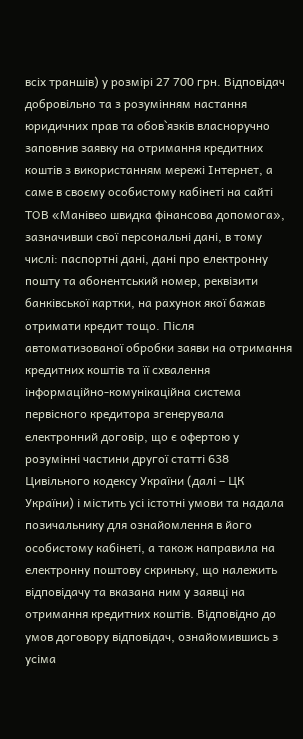всіх траншів) у розмірі 27 700 грн. Відповідач добровільно та з розумінням настання юридичних прав та обов`язків власноручно заповнив заявку на отримання кредитних коштів з використанням мережі Інтернет, а саме в своєму особистому кабінеті на сайті ТОВ «Манівео швидка фінансова допомога», зазначивши свої персональні дані, в тому числі: паспортні дані, дані про електронну пошту та абонентський номер, реквізити банківської картки, на рахунок якої бажав отримати кредит тощо. Після автоматизованої обробки заяви на отримання кредитних коштів та її схвалення інформаційно-комунікаційна система первісного кредитора згенерувала електронний договір, що є офертою у розумінні частини другої статті 638 Цивільного кодексу України (далі – ЦК України) і містить усі істотні умови та надала позичальнику для ознайомлення в його особистому кабінеті, а також направила на електронну поштову скриньку, що належить відповідачу та вказана ним у заявці на отримання кредитних коштів. Відповідно до умов договору відповідач, ознайомившись з усіма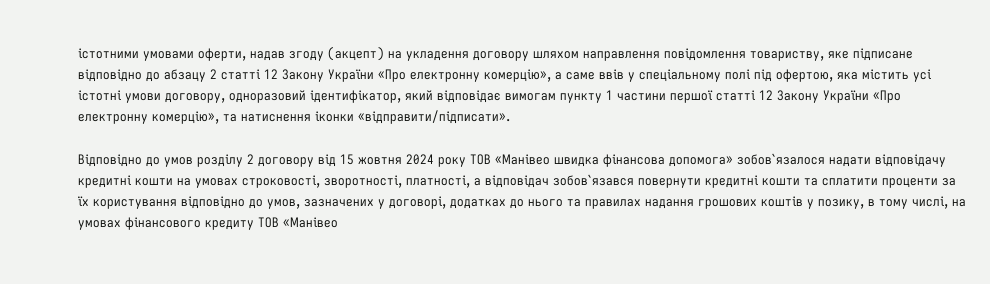істотними умовами оферти, надав згоду (акцепт) на укладення договору шляхом направлення повідомлення товариству, яке підписане відповідно до абзацу 2 статті 12 Закону України «Про електронну комерцію», а саме ввів у спеціальному полі під офертою, яка містить усі істотні умови договору, одноразовий ідентифікатор, який відповідає вимогам пункту 1 частини першої статті 12 Закону України «Про електронну комерцію», та натиснення іконки «відправити/підписати».

Відповідно до умов розділу 2 договору від 15 жовтня 2024 року ТОВ «Манівео швидка фінансова допомога» зобов`язалося надати відповідачу кредитні кошти на умовах строковості, зворотності, платності, а відповідач зобов`язався повернути кредитні кошти та сплатити проценти за їх користування відповідно до умов, зазначених у договорі, додатках до нього та правилах надання грошових коштів у позику, в тому числі, на умовах фінансового кредиту ТОВ «Манівео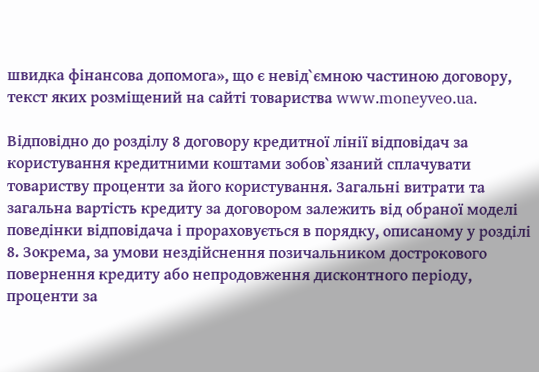швидка фінансова допомога», що є невід`ємною частиною договору, текст яких розміщений на сайті товариства www.moneyveo.ua.

Відповідно до розділу 8 договору кредитної лінії відповідач за користування кредитними коштами зобов`язаний сплачувати товариству проценти за його користування. Загальні витрати та загальна вартість кредиту за договором залежить від обраної моделі поведінки відповідача і прораховується в порядку, описаному у розділі 8. Зокрема, за умови нездійснення позичальником дострокового повернення кредиту або непродовження дисконтного періоду, проценти за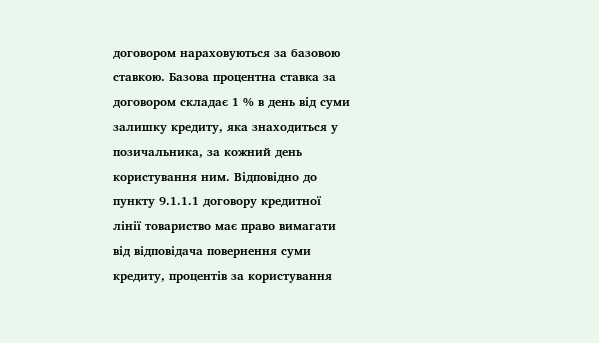договором нараховуються за базовою ставкою. Базова процентна ставка за договором складає 1 % в день від суми залишку кредиту, яка знаходиться у позичальника, за кожний день користування ним. Відповідно до пункту 9.1.1.1 договору кредитної лінії товариство має право вимагати від відповідача повернення суми кредиту, процентів за користування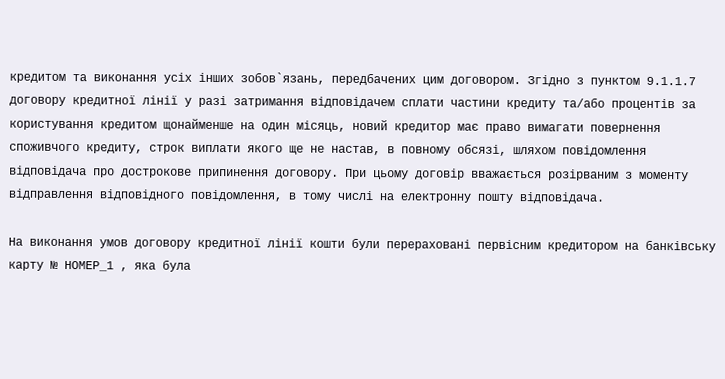кредитом та виконання усіх інших зобов`язань, передбачених цим договором. Згідно з пунктом 9.1.1.7 договору кредитної лінії у разі затримання відповідачем сплати частини кредиту та/або процентів за користування кредитом щонайменше на один місяць, новий кредитор має право вимагати повернення споживчого кредиту, строк виплати якого ще не настав, в повному обсязі, шляхом повідомлення відповідача про дострокове припинення договору. При цьому договір вважається розірваним з моменту відправлення відповідного повідомлення, в тому числі на електронну пошту відповідача.

На виконання умов договору кредитної лінії кошти були перераховані первісним кредитором на банківську карту № НОМЕР_1 , яка була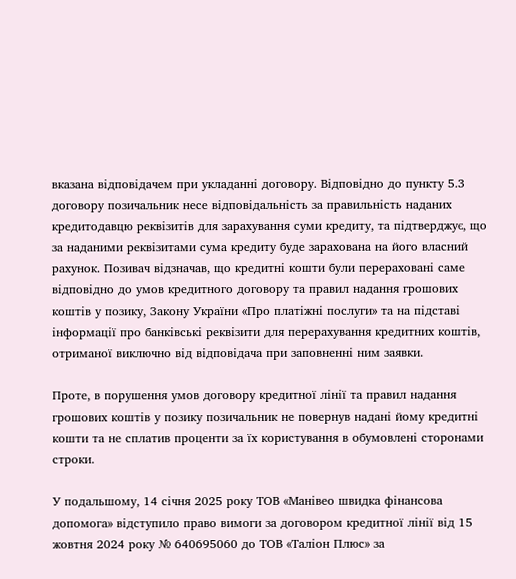вказана відповідачем при укладанні договору. Відповідно до пункту 5.3 договору позичальник несе відповідальність за правильність наданих кредитодавцю реквізитів для зарахування суми кредиту, та підтверджує, що за наданими реквізитами сума кредиту буде зарахована на його власний рахунок. Позивач відзначав, що кредитні кошти були перераховані саме відповідно до умов кредитного договору та правил надання грошових коштів у позику, Закону України «Про платіжні послуги» та на підставі інформації про банківські реквізити для перерахування кредитних коштів, отриманої виключно від відповідача при заповненні ним заявки.

Проте, в порушення умов договору кредитної лінії та правил надання грошових коштів у позику позичальник не повернув надані йому кредитні кошти та не сплатив проценти за їх користування в обумовлені сторонами строки.

У подальшому, 14 січня 2025 року ТОВ «Манівео швидка фінансова допомога» відступило право вимоги за договором кредитної лінії від 15 жовтня 2024 року № 640695060 до ТОВ «Таліон Плюс» за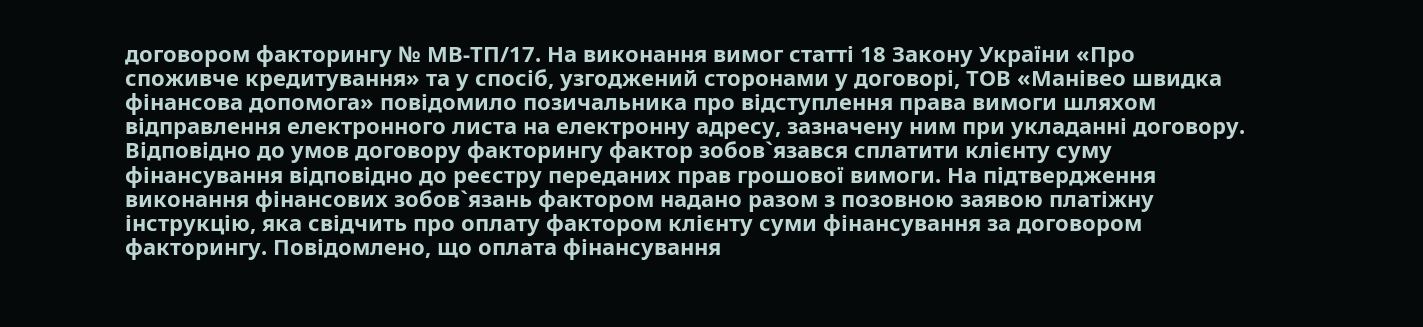договором факторингу № МВ-ТП/17. На виконання вимог статті 18 Закону України «Про споживче кредитування» та у спосіб, узгоджений сторонами у договорі, ТОВ «Манівео швидка фінансова допомога» повідомило позичальника про відступлення права вимоги шляхом відправлення електронного листа на електронну адресу, зазначену ним при укладанні договору. Відповідно до умов договору факторингу фактор зобов`язався сплатити клієнту суму фінансування відповідно до реєстру переданих прав грошової вимоги. На підтвердження виконання фінансових зобов`язань фактором надано разом з позовною заявою платіжну інструкцію, яка свідчить про оплату фактором клієнту суми фінансування за договором факторингу. Повідомлено, що оплата фінансування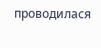проводилася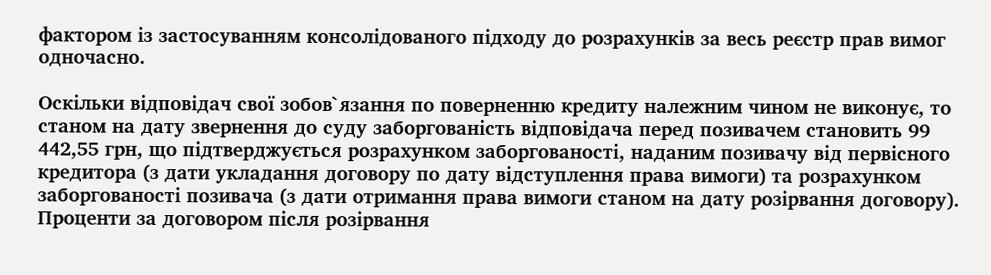фактором із застосуванням консолідованого підходу до розрахунків за весь реєстр прав вимог одночасно.

Оскільки відповідач свої зобов`язання по поверненню кредиту належним чином не виконує, то станом на дату звернення до суду заборгованість відповідача перед позивачем становить 99 442,55 грн, що підтверджується розрахунком заборгованості, наданим позивачу від первісного кредитора (з дати укладання договору по дату відступлення права вимоги) та розрахунком заборгованості позивача (з дати отримання права вимоги станом на дату розірвання договору). Проценти за договором після розірвання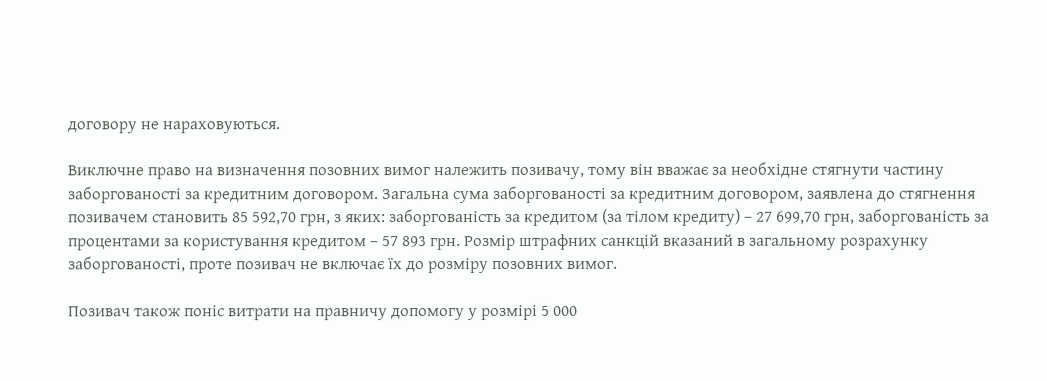договору не нараховуються.

Виключне право на визначення позовних вимог належить позивачу, тому він вважає за необхідне стягнути частину заборгованості за кредитним договором. Загальна сума заборгованості за кредитним договором, заявлена до стягнення позивачем становить 85 592,70 грн, з яких: заборгованість за кредитом (за тілом кредиту) – 27 699,70 грн, заборгованість за процентами за користування кредитом – 57 893 грн. Розмір штрафних санкцій вказаний в загальному розрахунку заборгованості, проте позивач не включає їх до розміру позовних вимог.

Позивач також поніс витрати на правничу допомогу у розмірі 5 000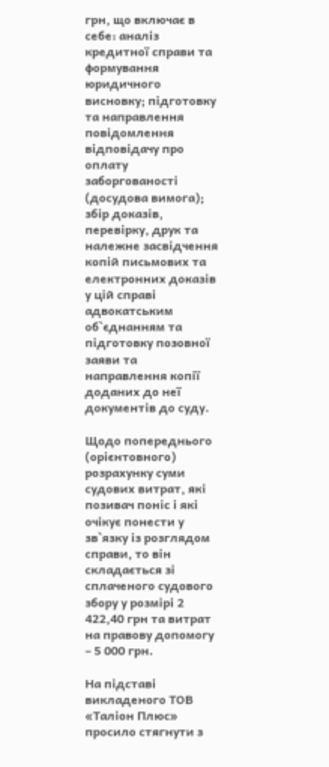грн, що включає в себе: аналіз кредитної справи та формування юридичного висновку; підготовку та направлення повідомлення відповідачу про оплату заборгованості (досудова вимога); збір доказів, перевірку, друк та належне засвідчення копій письмових та електронних доказів у цій справі адвокатським об`єднанням та підготовку позовної заяви та направлення копії доданих до неї документів до суду.

Щодо попереднього (орієнтовного) розрахунку суми судових витрат, які позивач поніс і які очікує понести у зв`язку із розглядом справи, то він складається зі сплаченого судового збору у розмірі 2 422,40 грн та витрат на правову допомогу – 5 000 грн.

На підставі викладеного ТОВ «Таліон Плюс» просило стягнути з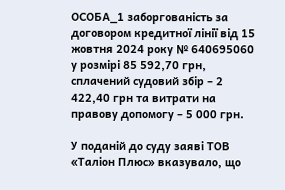ОСОБА_1 заборгованість за договором кредитної лінії від 15 жовтня 2024 року № 640695060 у розмірі 85 592,70 грн, сплачений судовий збір – 2 422,40 грн та витрати на правову допомогу – 5 000 грн.

У поданій до суду заяві ТОВ «Таліон Плюс» вказувало, що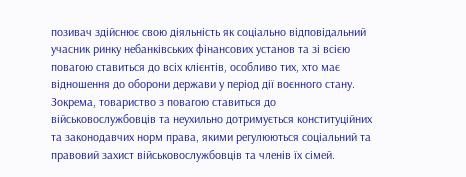позивач здійснює свою діяльність як соціально відповідальний учасник ринку небанківських фінансових установ та зі всією повагою ставиться до всіх клієнтів, особливо тих, хто має відношення до оборони держави у період дії воєнного стану. Зокрема, товариство з повагою ставиться до військовослужбовців та неухильно дотримується конституційних та законодавчих норм права, якими регулюються соціальний та правовий захист військовослужбовців та членів їх сімей.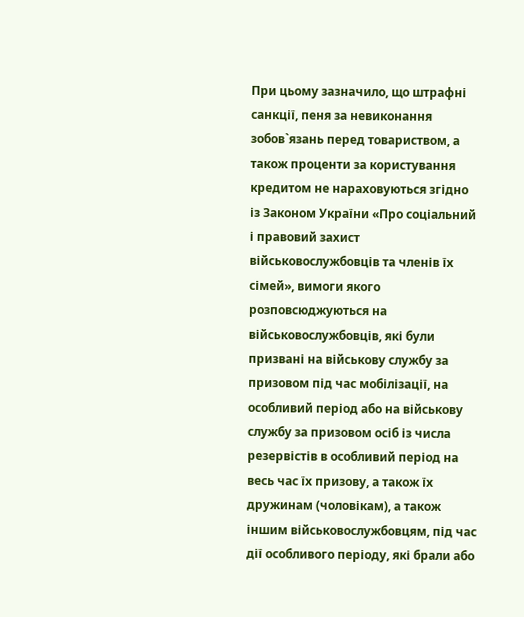При цьому зазначило, що штрафні санкції, пеня за невиконання зобов`язань перед товариством, а також проценти за користування кредитом не нараховуються згідно із Законом України «Про соціальний і правовий захист військовослужбовців та членів їх сімей», вимоги якого розповсюджуються на військовослужбовців, які були призвані на військову службу за призовом під час мобілізації, на особливий період або на військову службу за призовом осіб із числа резервістів в особливий період на весь час їх призову, а також їх дружинам (чоловікам), а також іншим військовослужбовцям, під час дії особливого періоду, які брали або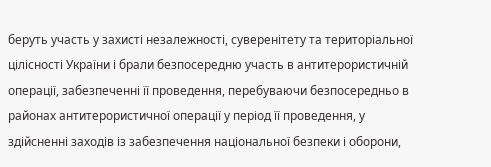беруть участь у захисті незалежності, суверенітету та територіальної цілісності України і брали безпосередню участь в антитерористичній операції, забезпеченні її проведення, перебуваючи безпосередньо в районах антитерористичної операції у період її проведення, у здійсненні заходів із забезпечення національної безпеки і оборони,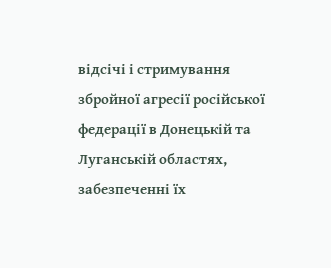відсічі і стримування збройної агресії російської федерації в Донецькій та Луганській областях, забезпеченні їх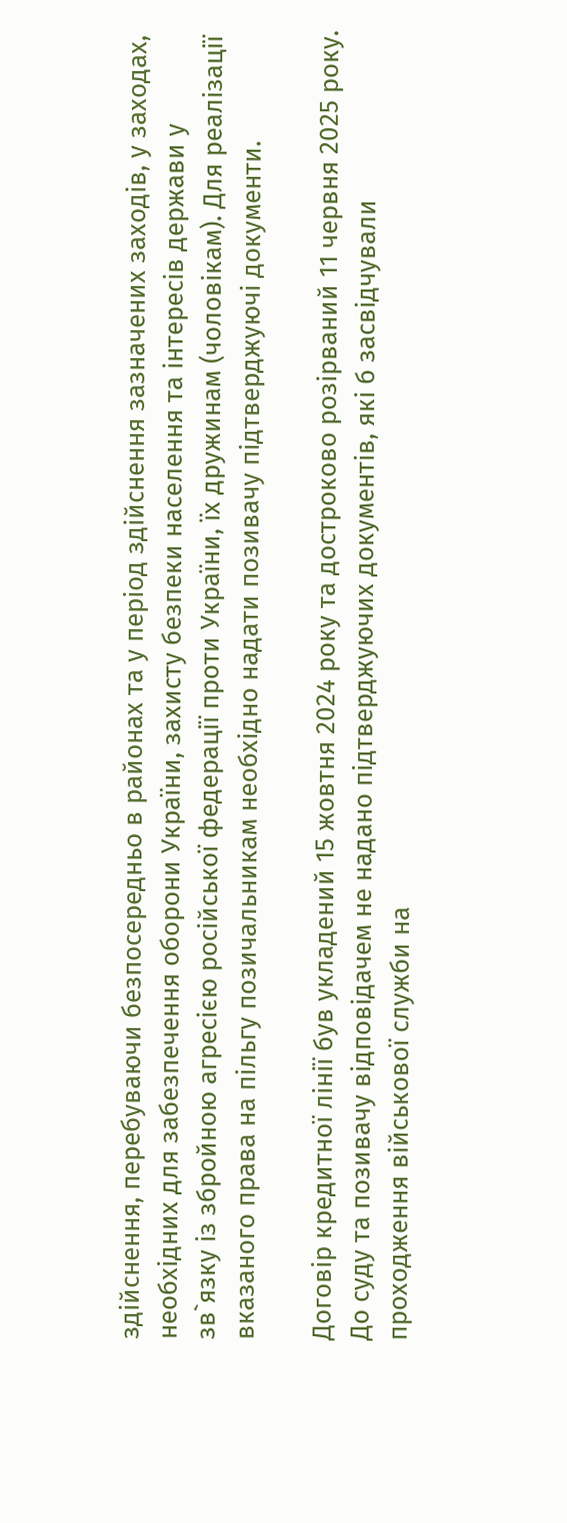здійснення, перебуваючи безпосередньо в районах та у період здійснення зазначених заходів, у заходах, необхідних для забезпечення оборони України, захисту безпеки населення та інтересів держави у зв`язку із збройною агресією російської федерації проти України, їх дружинам (чоловікам). Для реалізації вказаного права на пільгу позичальникам необхідно надати позивачу підтверджуючі документи.

Договір кредитної лінії був укладений 15 жовтня 2024 року та достроково розірваний 11 червня 2025 року. До суду та позивачу відповідачем не надано підтверджуючих документів, які б засвідчували проходження військової служби на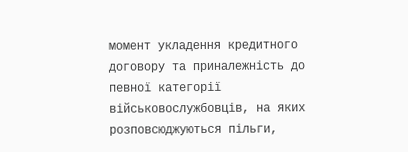момент укладення кредитного договору та приналежність до певної категорії військовослужбовців, на яких розповсюджуються пільги,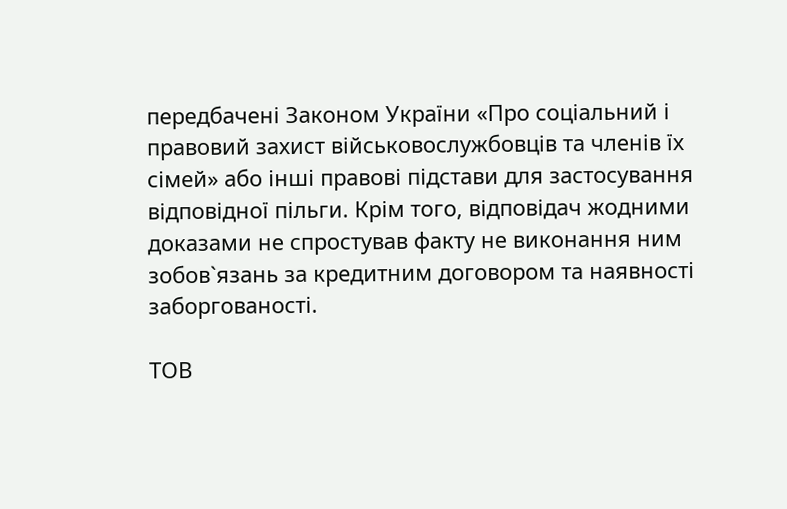передбачені Законом України «Про соціальний і правовий захист військовослужбовців та членів їх сімей» або інші правові підстави для застосування відповідної пільги. Крім того, відповідач жодними доказами не спростував факту не виконання ним зобов`язань за кредитним договором та наявності заборгованості.

ТОВ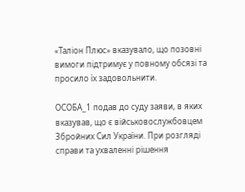«Таліон Плюс» вказувало, що позовні вимоги підтримує у повному обсязі та просило їх задовольнити.

ОСОБА_1 подав до суду заяви, в яких вказував, що є військовослужбовцем Збройних Сил України. При розгляді справи та ухваленні рішення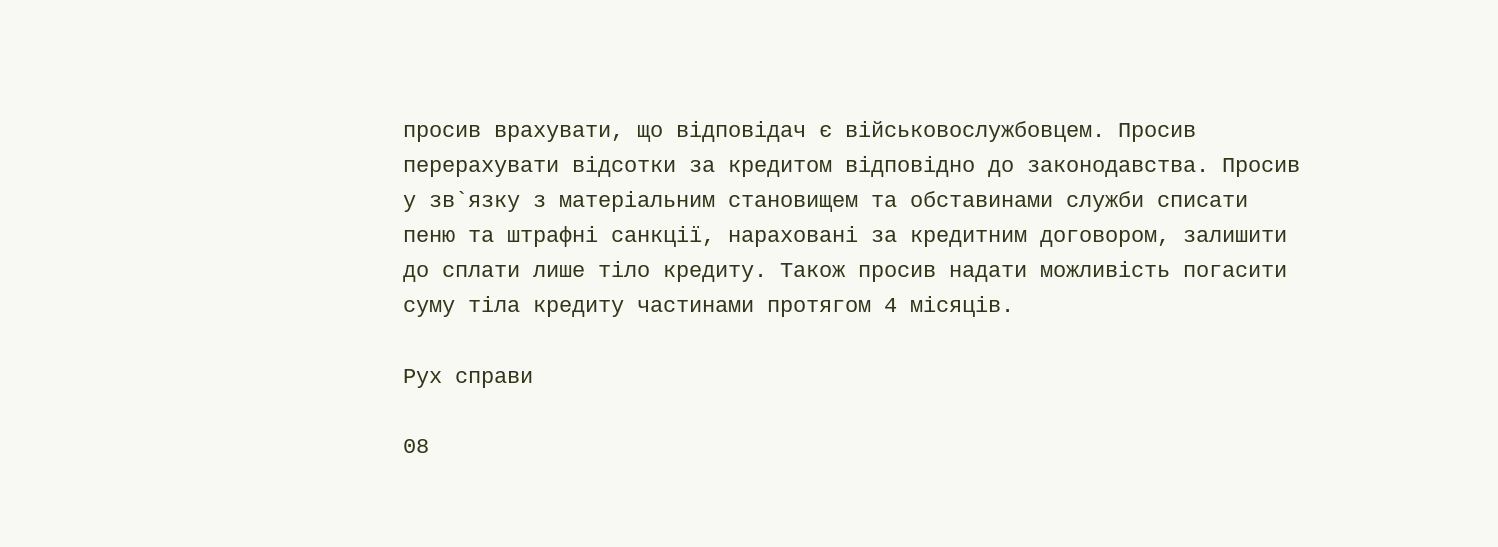просив врахувати, що відповідач є військовослужбовцем. Просив перерахувати відсотки за кредитом відповідно до законодавства. Просив у зв`язку з матеріальним становищем та обставинами служби списати пеню та штрафні санкції, нараховані за кредитним договором, залишити до сплати лише тіло кредиту. Також просив надати можливість погасити суму тіла кредиту частинами протягом 4 місяців.

Рух справи

08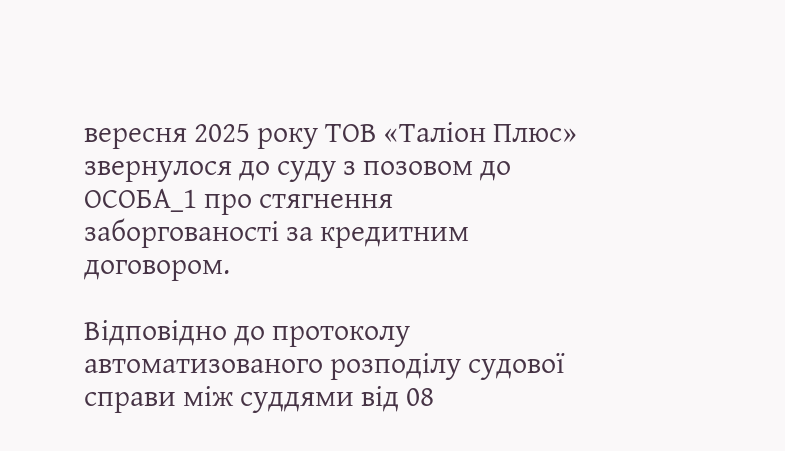вересня 2025 року ТОВ «Таліон Плюс» звернулося до суду з позовом до ОСОБА_1 про стягнення заборгованості за кредитним договором.

Відповідно до протоколу автоматизованого розподілу судової справи між суддями від 08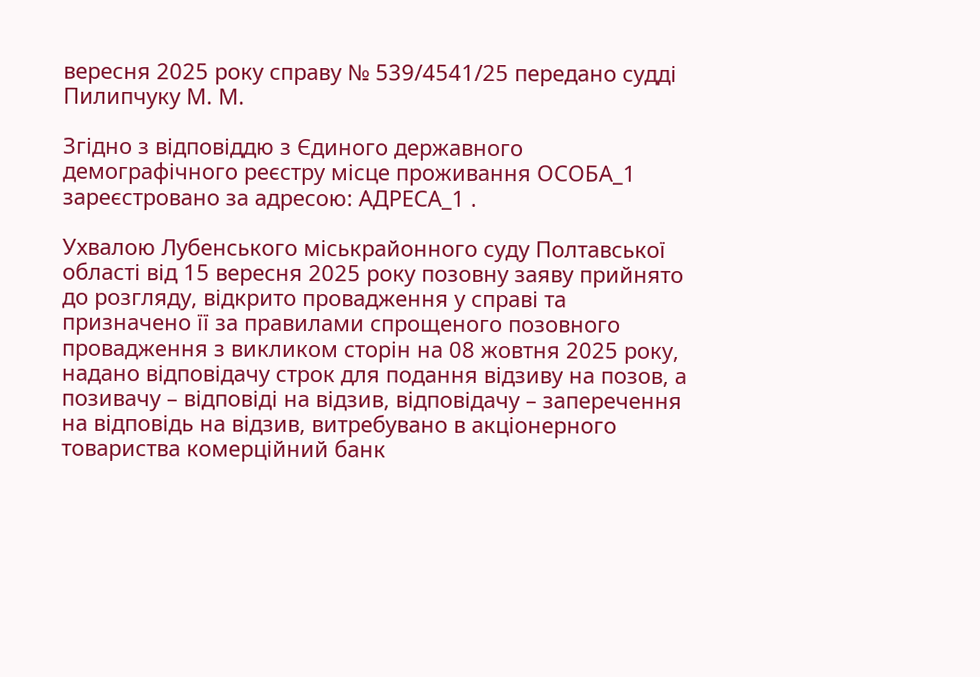вересня 2025 року справу № 539/4541/25 передано судді Пилипчуку М. М.

Згідно з відповіддю з Єдиного державного демографічного реєстру місце проживання ОСОБА_1 зареєстровано за адресою: АДРЕСА_1 .

Ухвалою Лубенського міськрайонного суду Полтавської області від 15 вересня 2025 року позовну заяву прийнято до розгляду, відкрито провадження у справі та призначено її за правилами спрощеного позовного провадження з викликом сторін на 08 жовтня 2025 року, надано відповідачу строк для подання відзиву на позов, а позивачу – відповіді на відзив, відповідачу – заперечення на відповідь на відзив, витребувано в акціонерного товариства комерційний банк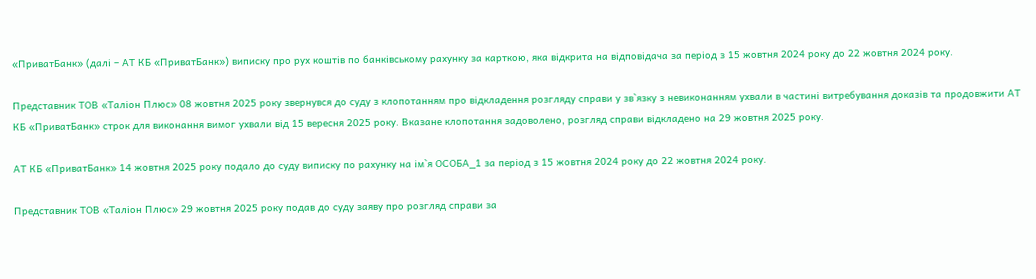«ПриватБанк» (далі – АТ КБ «ПриватБанк») виписку про рух коштів по банківському рахунку за карткою, яка відкрита на відповідача за період з 15 жовтня 2024 року до 22 жовтня 2024 року.

Представник ТОВ «Таліон Плюс» 08 жовтня 2025 року звернувся до суду з клопотанням про відкладення розгляду справи у зв`язку з невиконанням ухвали в частині витребування доказів та продовжити АТ КБ «ПриватБанк» строк для виконання вимог ухвали від 15 вересня 2025 року. Вказане клопотання задоволено, розгляд справи відкладено на 29 жовтня 2025 року.

АТ КБ «ПриватБанк» 14 жовтня 2025 року подало до суду виписку по рахунку на ім`я ОСОБА_1 за період з 15 жовтня 2024 року до 22 жовтня 2024 року.

Представник ТОВ «Таліон Плюс» 29 жовтня 2025 року подав до суду заяву про розгляд справи за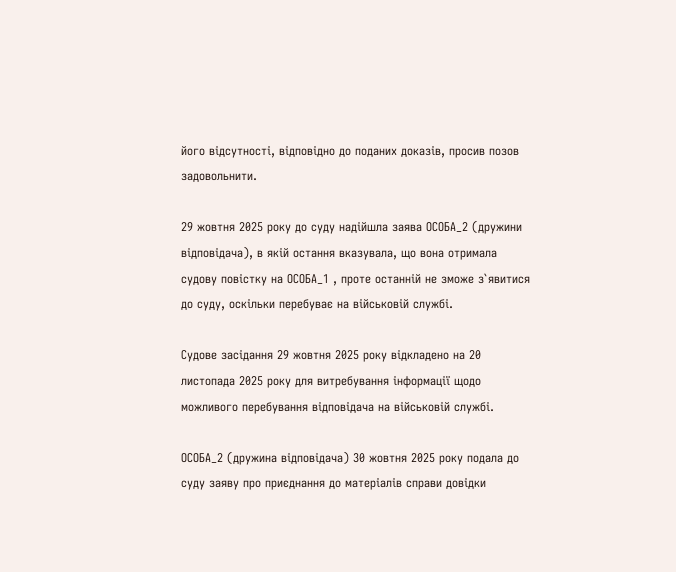його відсутності, відповідно до поданих доказів, просив позов задовольнити.

29 жовтня 2025 року до суду надійшла заява ОСОБА_2 (дружини відповідача), в якій остання вказувала, що вона отримала судову повістку на ОСОБА_1 , проте останній не зможе з`явитися до суду, оскільки перебуває на військовій службі.

Судове засідання 29 жовтня 2025 року відкладено на 20 листопада 2025 року для витребування інформації щодо можливого перебування відповідача на військовій службі.

ОСОБА_2 (дружина відповідача) 30 жовтня 2025 року подала до суду заяву про приєднання до матеріалів справи довідки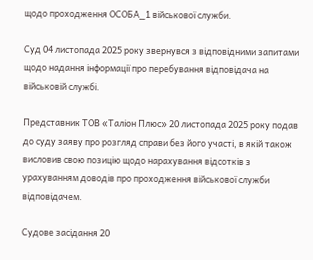щодо проходження ОСОБА_1 військової служби.

Суд 04 листопада 2025 року звернувся з відповідними запитами щодо надання інформації про перебування відповідача на військовій службі.

Представник ТОВ «Таліон Плюс» 20 листопада 2025 року подав до суду заяву про розгляд справи без його участі, в якій також висловив свою позицію щодо нарахування відсотків з урахуванням доводів про проходження військової служби відповідачем.

Судове засідання 20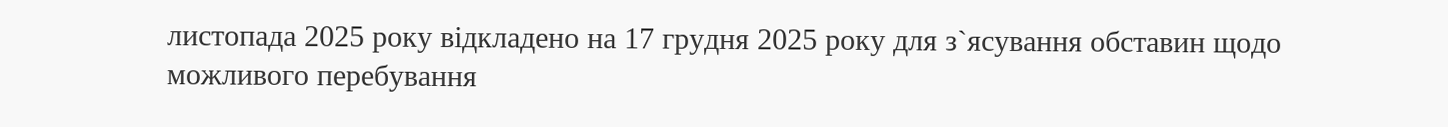листопада 2025 року відкладено на 17 грудня 2025 року для з`ясування обставин щодо можливого перебування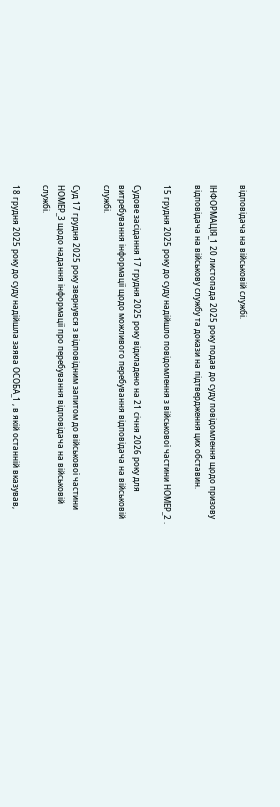відповідача на військовій службі.

ІНФОРМАЦІЯ_1 20 листопада 2025 року подав до суду повідомлення щодо призову відповідача на військову службу та докази на підтвердження цих обставин.

15 грудня 2025 року до суду надійшло повідомлення з військової частини НОМЕР_2 .

Судове засідання 17 грудня 2025 року відкладено на 21 січня 2026 року для витребування інформації щодо можливого перебування відповідача на військовій службі.

Суд 17 грудня 2025 року звернувся з відповідним запитом до військової частини НОМЕР_3 щодо надання інформації про перебування відповідача на військовій службі.

18 грудня 2025 року до суду надійшла заява ОСОБА_1 , в якій останній вказував,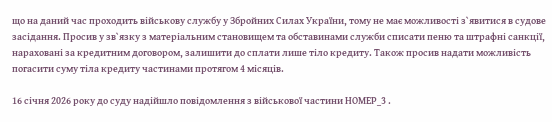що на даний час проходить військову службу у Збройних Силах України, тому не має можливості з`явитися в судове засідання. Просив у зв`язку з матеріальним становищем та обставинами служби списати пеню та штрафні санкції, нараховані за кредитним договором, залишити до сплати лише тіло кредиту. Також просив надати можливість погасити суму тіла кредиту частинами протягом 4 місяців.

16 січня 2026 року до суду надійшло повідомлення з військової частини НОМЕР_3 .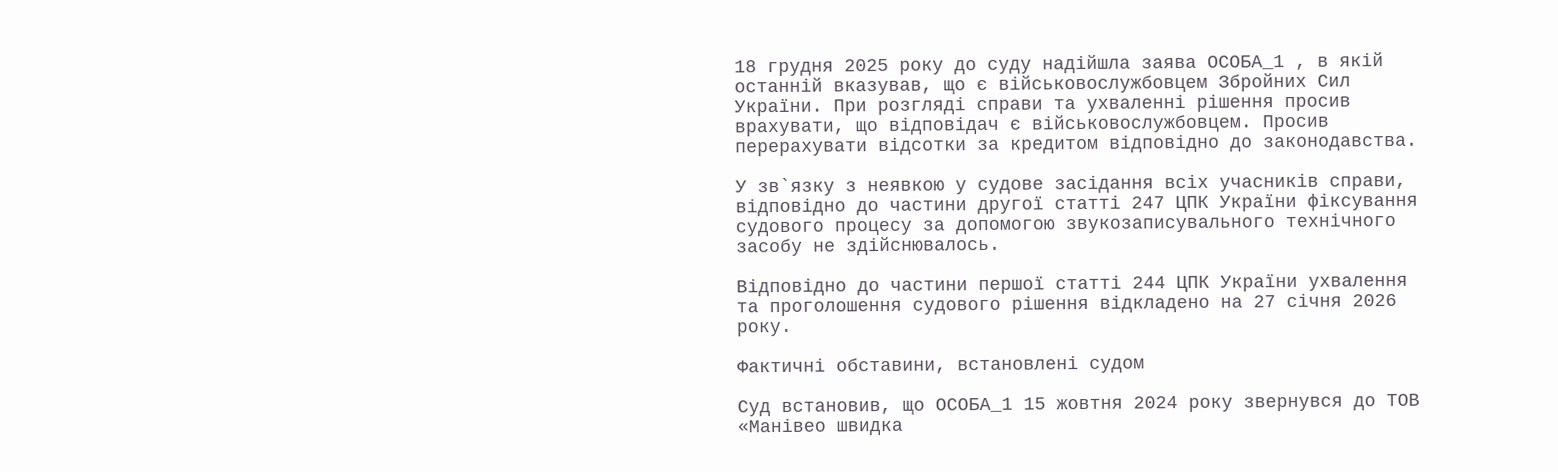18 грудня 2025 року до суду надійшла заява ОСОБА_1 , в якій останній вказував, що є військовослужбовцем Збройних Сил України. При розгляді справи та ухваленні рішення просив врахувати, що відповідач є військовослужбовцем. Просив перерахувати відсотки за кредитом відповідно до законодавства.

У зв`язку з неявкою у судове засідання всіх учасників справи, відповідно до частини другої статті 247 ЦПК України фіксування судового процесу за допомогою звукозаписувального технічного засобу не здійснювалось.

Відповідно до частини першої статті 244 ЦПК України ухвалення та проголошення судового рішення відкладено на 27 січня 2026 року.

Фактичні обставини, встановлені судом

Суд встановив, що ОСОБА_1 15 жовтня 2024 року звернувся до ТОВ «Манівео швидка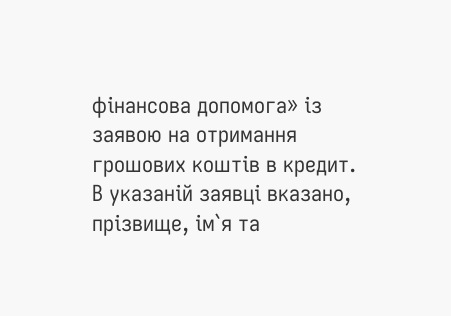фінансова допомога» із заявою на отримання грошових коштів в кредит. В указаній заявці вказано, прізвище, ім`я та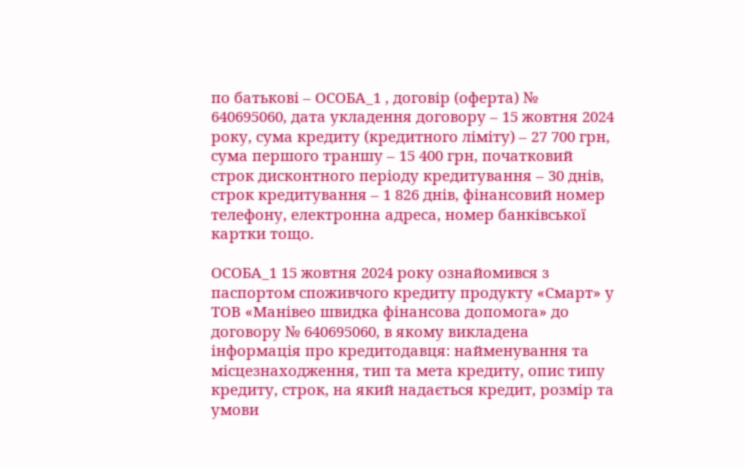по батькові – ОСОБА_1 , договір (оферта) № 640695060, дата укладення договору – 15 жовтня 2024 року, сума кредиту (кредитного ліміту) – 27 700 грн, сума першого траншу – 15 400 грн, початковий строк дисконтного періоду кредитування – 30 днів, строк кредитування – 1 826 днів, фінансовий номер телефону, електронна адреса, номер банківської картки тощо.

ОСОБА_1 15 жовтня 2024 року ознайомився з паспортом споживчого кредиту продукту «Смарт» у ТОВ «Манівео швидка фінансова допомога» до договору № 640695060, в якому викладена інформація про кредитодавця: найменування та місцезнаходження, тип та мета кредиту, опис типу кредиту, строк, на який надається кредит, розмір та умови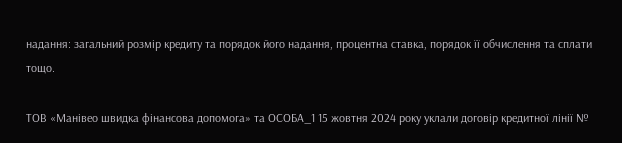надання: загальний розмір кредиту та порядок його надання, процентна ставка, порядок її обчислення та сплати тощо.

ТОВ «Манівео швидка фінансова допомога» та ОСОБА_1 15 жовтня 2024 року уклали договір кредитної лінії №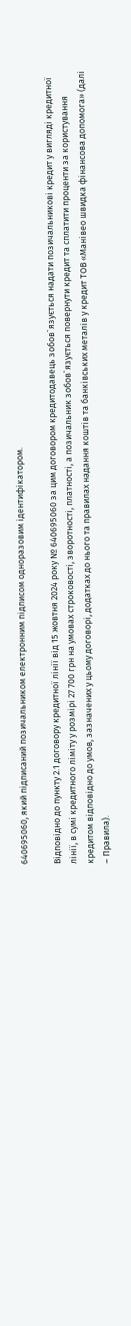640695060, який підписаний позичальником електронним підписом одноразовим ідентифікатором.

Відповідно до пункту 2.1 договору кредитної лінії від 15 жовтня 2024 року № 640695060 за цим договором кредитодавець зобов`язується надати позичальникові кредит у вигляді кредитної лінії, в сумі кредитного ліміту у розмірі 27 700 грн на умовах строковості, зворотності, платності, а позичальник зобов`язується повернути кредит та сплатити проценти за користування кредитом відповідно до умов, зазначених у цьому договорі, додатках до нього та правилах надання коштів та банківських металів у кредит ТОВ «Манівео швидка фінансова допомога» (далі – Правила).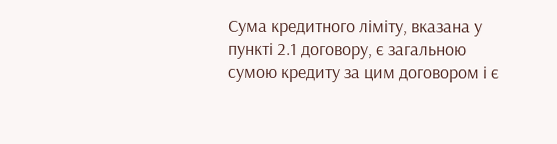Сума кредитного ліміту, вказана у пункті 2.1 договору, є загальною сумою кредиту за цим договором і є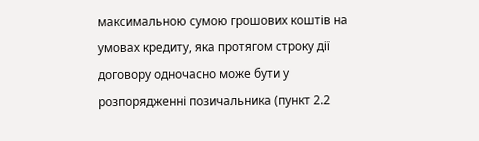максимальною сумою грошових коштів на умовах кредиту, яка протягом строку дії договору одночасно може бути у розпорядженні позичальника (пункт 2.2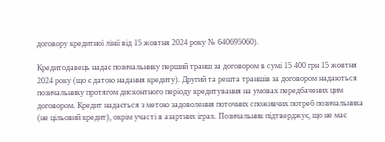договору кредитної лінії від 15 жовтня 2024 року № 640695060).

Кредитодавець надає позичальнику перший транш за договором в сумі 15 400 грн 15 жовтня 2024 року (що є датою надання кредиту). Другий та решта траншів за договором надаються позичальнику протягом дисконтного періоду кредитування на умовах передбачених цим договором. Кредит надається з метою задоволення поточних споживчих потреб позичальника (не цільовий кредит), окрім участі в азартних іграх. Позичальник підтверджує, що не має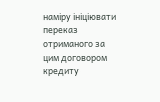наміру ініціювати переказ отриманого за цим договором кредиту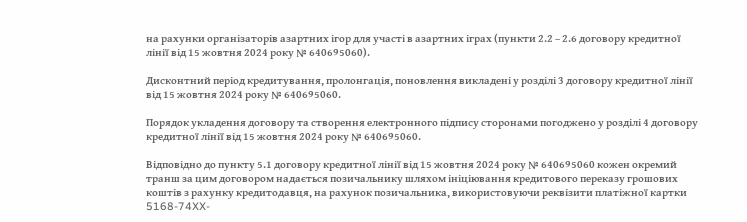на рахунки організаторів азартних ігор для участі в азартних іграх (пункти 2.2 – 2.6 договору кредитної лінії від 15 жовтня 2024 року № 640695060).

Дисконтний період кредитування, пролонгація, поновлення викладені у розділі 3 договору кредитної лінії від 15 жовтня 2024 року № 640695060.

Порядок укладення договору та створення електронного підпису сторонами погоджено у розділі 4 договору кредитної лінії від 15 жовтня 2024 року № 640695060.

Відповідно до пункту 5.1 договору кредитної лінії від 15 жовтня 2024 року № 640695060 кожен окремий транш за цим договором надається позичальнику шляхом ініціювання кредитового переказу грошових коштів з рахунку кредитодавця, на рахунок позичальника, використовуючи реквізити платіжної картки 5168-74XX-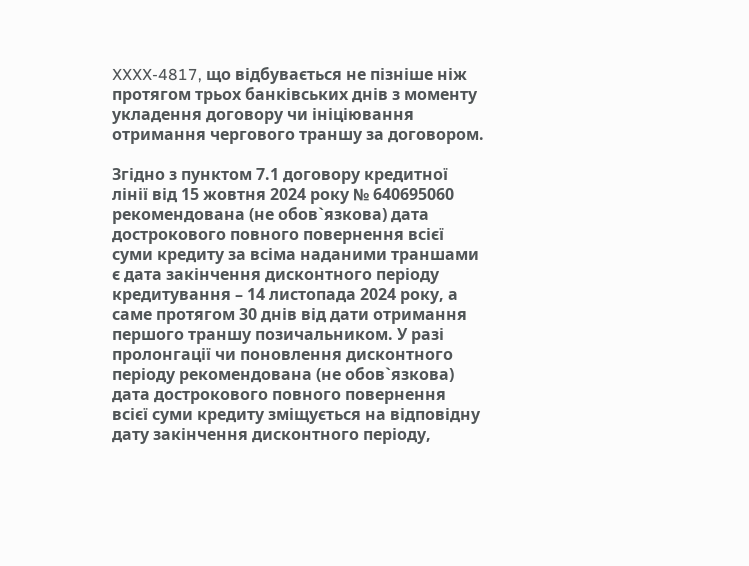XXXX-4817, що відбувається не пізніше ніж протягом трьох банківських днів з моменту укладення договору чи ініціювання отримання чергового траншу за договором.

Згідно з пунктом 7.1 договору кредитної лінії від 15 жовтня 2024 року № 640695060 рекомендована (не обов`язкова) дата дострокового повного повернення всієї суми кредиту за всіма наданими траншами є дата закінчення дисконтного періоду кредитування – 14 листопада 2024 року, а саме протягом 30 днів від дати отримання першого траншу позичальником. У разі пролонгації чи поновлення дисконтного періоду рекомендована (не обов`язкова) дата дострокового повного повернення всієї суми кредиту зміщується на відповідну дату закінчення дисконтного періоду,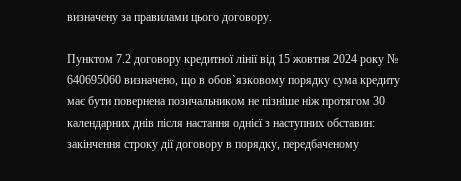визначену за правилами цього договору.

Пунктом 7.2 договору кредитної лінії від 15 жовтня 2024 року № 640695060 визначено, що в обов`язковому порядку сума кредиту має бути повернена позичальником не пізніше ніж протягом 30 календарних днів після настання однієї з наступних обставин: закінчення строку дії договору в порядку, передбаченому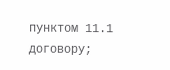пунктом 11.1 договору;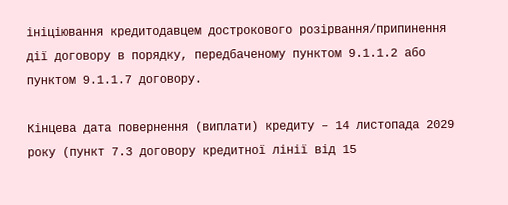ініціювання кредитодавцем дострокового розірвання/припинення дії договору в порядку, передбаченому пунктом 9.1.1.2 або пунктом 9.1.1.7 договору.

Кінцева дата повернення (виплати) кредиту – 14 листопада 2029 року (пункт 7.3 договору кредитної лінії від 15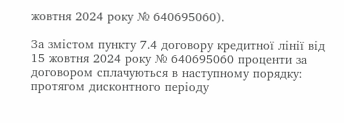жовтня 2024 року № 640695060).

За змістом пункту 7.4 договору кредитної лінії від 15 жовтня 2024 року № 640695060 проценти за договором сплачуються в наступному порядку: протягом дисконтного періоду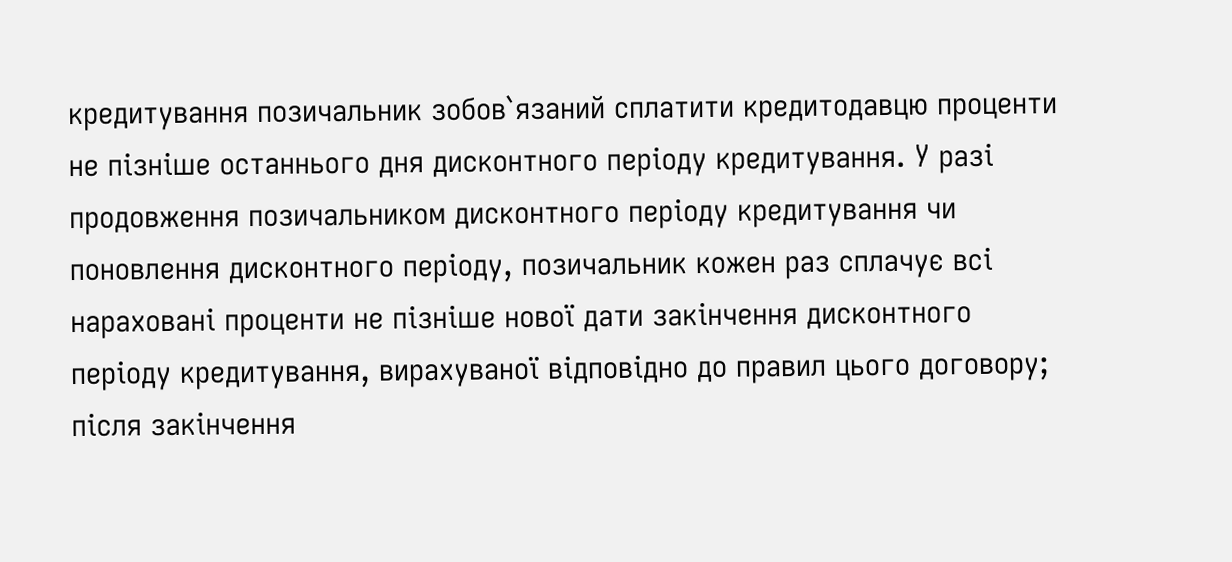кредитування позичальник зобов`язаний сплатити кредитодавцю проценти не пізніше останнього дня дисконтного періоду кредитування. У разі продовження позичальником дисконтного періоду кредитування чи поновлення дисконтного періоду, позичальник кожен раз сплачує всі нараховані проценти не пізніше нової дати закінчення дисконтного періоду кредитування, вирахуваної відповідно до правил цього договору; після закінчення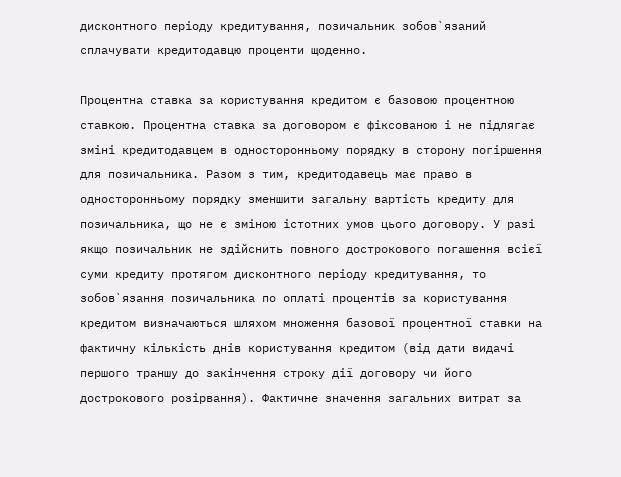дисконтного періоду кредитування, позичальник зобов`язаний сплачувати кредитодавцю проценти щоденно.

Процентна ставка за користування кредитом є базовою процентною ставкою. Процентна ставка за договором є фіксованою і не підлягає зміні кредитодавцем в односторонньому порядку в сторону погіршення для позичальника. Разом з тим, кредитодавець має право в односторонньому порядку зменшити загальну вартість кредиту для позичальника, що не є зміною істотних умов цього договору. У разі якщо позичальник не здійснить повного дострокового погашення всієї суми кредиту протягом дисконтного періоду кредитування, то зобов`язання позичальника по оплаті процентів за користування кредитом визначаються шляхом множення базової процентної ставки на фактичну кількість днів користування кредитом (від дати видачі першого траншу до закінчення строку дії договору чи його дострокового розірвання). Фактичне значення загальних витрат за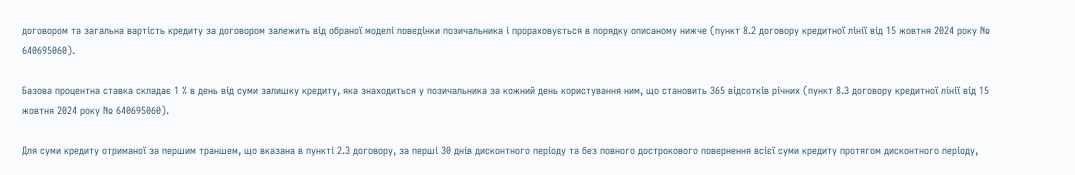договором та загальна вартість кредиту за договором залежить від обраної моделі поведінки позичальника і прораховується в порядку описаному нижче (пункт 8.2 договору кредитної лінії від 15 жовтня 2024 року № 640695060).

Базова процентна ставка складає 1 % в день від суми залишку кредиту, яка знаходиться у позичальника за кожний день користування ним, що становить 365 відсотків річних (пункт 8.3 договору кредитної лінії від 15 жовтня 2024 року № 640695060).

Для суми кредиту отриманої за першим траншем, що вказана в пункті 2.3 договору, за перші 30 днів дисконтного періоду та без повного дострокового повернення всієї суми кредиту протягом дисконтного періоду,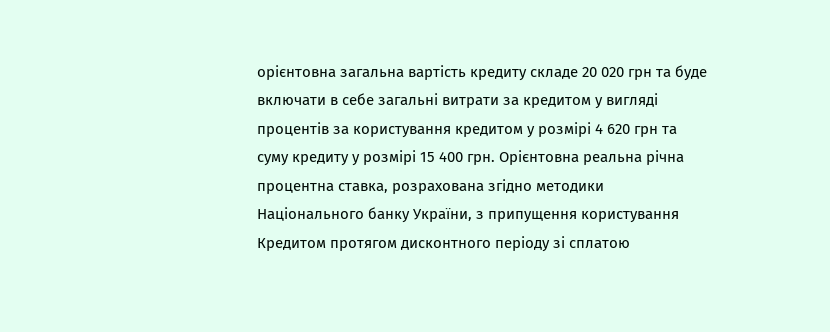орієнтовна загальна вартість кредиту складе 20 020 грн та буде включати в себе загальні витрати за кредитом у вигляді процентів за користування кредитом у розмірі 4 620 грн та суму кредиту у розмірі 15 400 грн. Орієнтовна реальна річна процентна ставка, розрахована згідно методики Національного банку України, з припущення користування Кредитом протягом дисконтного періоду зі сплатою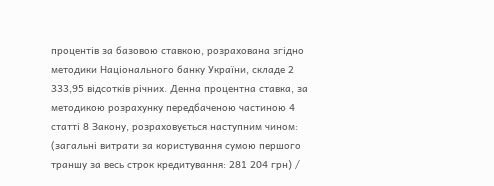процентів за базовою ставкою, розрахована згідно методики Національного банку України, складе 2 333,95 відсотків річних. Денна процентна ставка, за методикою розрахунку передбаченою частиною 4 статті 8 Закону, розраховується наступним чином: (загальні витрати за користування сумою першого траншу за весь строк кредитування: 281 204 грн) /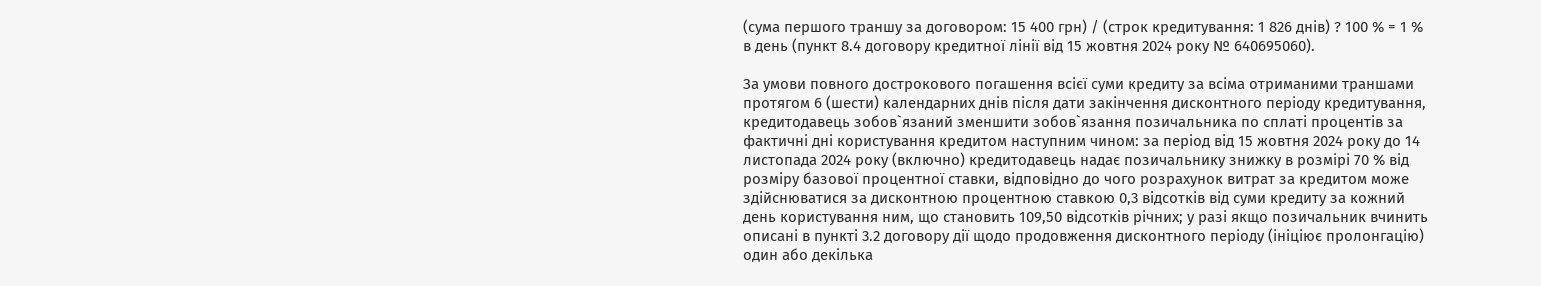(сума першого траншу за договором: 15 400 грн) / (строк кредитування: 1 826 днів) ? 100 % = 1 % в день (пункт 8.4 договору кредитної лінії від 15 жовтня 2024 року № 640695060).

За умови повного дострокового погашення всієї суми кредиту за всіма отриманими траншами протягом 6 (шести) календарних днів після дати закінчення дисконтного періоду кредитування, кредитодавець зобов`язаний зменшити зобов`язання позичальника по сплаті процентів за фактичні дні користування кредитом наступним чином: за період від 15 жовтня 2024 року до 14 листопада 2024 року (включно) кредитодавець надає позичальнику знижку в розмірі 70 % від розміру базової процентної ставки, відповідно до чого розрахунок витрат за кредитом може здійснюватися за дисконтною процентною ставкою 0,3 відсотків від суми кредиту за кожний день користування ним, що становить 109,50 відсотків річних; у разі якщо позичальник вчинить описані в пункті 3.2 договору дії щодо продовження дисконтного періоду (ініціює пролонгацію) один або декілька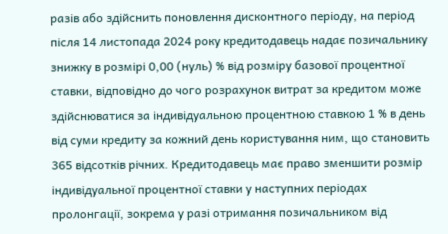разів або здійснить поновлення дисконтного періоду, на період після 14 листопада 2024 року кредитодавець надає позичальнику знижку в розмірі 0,00 (нуль) % від розміру базової процентної ставки, відповідно до чого розрахунок витрат за кредитом може здійснюватися за індивідуальною процентною ставкою 1 % в день від суми кредиту за кожний день користування ним, що становить 365 відсотків річних. Кредитодавець має право зменшити розмір індивідуальної процентної ставки у наступних періодах пролонгації, зокрема у разі отримання позичальником від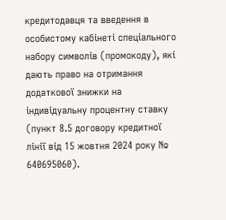кредитодавця та введення в особистому кабінеті спеціального набору символів (промокоду), які дають право на отримання додаткової знижки на індивідуальну процентну ставку (пункт 8.5 договору кредитної лінії від 15 жовтня 2024 року № 640695060).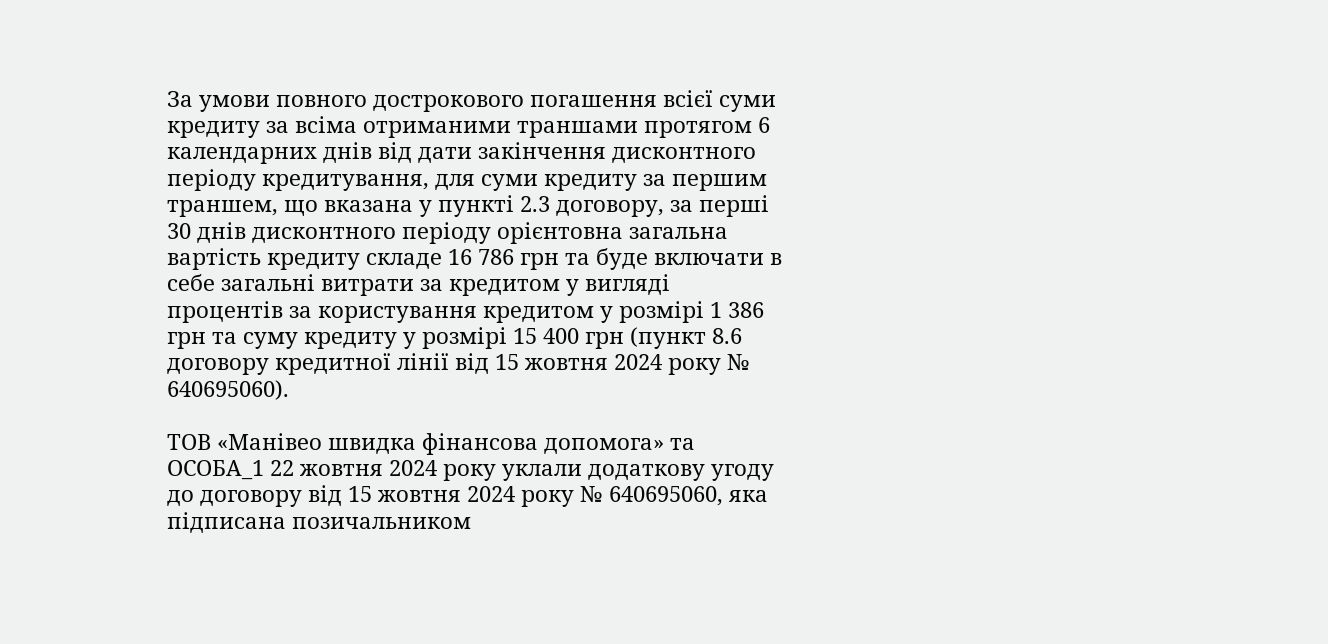За умови повного дострокового погашення всієї суми кредиту за всіма отриманими траншами протягом 6 календарних днів від дати закінчення дисконтного періоду кредитування, для суми кредиту за першим траншем, що вказана у пункті 2.3 договору, за перші 30 днів дисконтного періоду орієнтовна загальна вартість кредиту складе 16 786 грн та буде включати в себе загальні витрати за кредитом у вигляді процентів за користування кредитом у розмірі 1 386 грн та суму кредиту у розмірі 15 400 грн (пункт 8.6 договору кредитної лінії від 15 жовтня 2024 року № 640695060).

ТОВ «Манівео швидка фінансова допомога» та ОСОБА_1 22 жовтня 2024 року уклали додаткову угоду до договору від 15 жовтня 2024 року № 640695060, яка підписана позичальником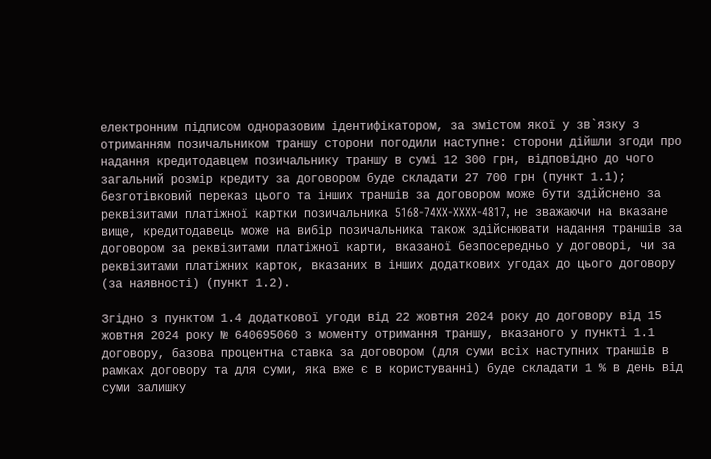електронним підписом одноразовим ідентифікатором, за змістом якої у зв`язку з отриманням позичальником траншу сторони погодили наступне: сторони дійшли згоди про надання кредитодавцем позичальнику траншу в сумі 12 300 грн, відповідно до чого загальний розмір кредиту за договором буде складати 27 700 грн (пункт 1.1); безготівковий переказ цього та інших траншів за договором може бути здійснено за реквізитами платіжної картки позичальника 5168-74XX-XXXX-4817, не зважаючи на вказане вище, кредитодавець може на вибір позичальника також здійснювати надання траншів за договором за реквізитами платіжної карти, вказаної безпосередньо у договорі, чи за реквізитами платіжних карток, вказаних в інших додаткових угодах до цього договору (за наявності) (пункт 1.2).

Згідно з пунктом 1.4 додаткової угоди від 22 жовтня 2024 року до договору від 15 жовтня 2024 року № 640695060 з моменту отримання траншу, вказаного у пункті 1.1 договору, базова процентна ставка за договором (для суми всіх наступних траншів в рамках договору та для суми, яка вже є в користуванні) буде складати 1 % в день від суми залишку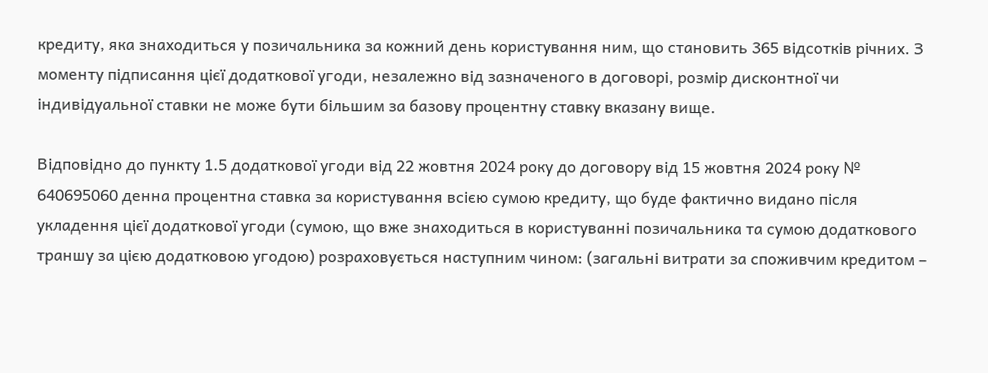кредиту, яка знаходиться у позичальника за кожний день користування ним, що становить 365 відсотків річних. З моменту підписання цієї додаткової угоди, незалежно від зазначеного в договорі, розмір дисконтної чи індивідуальної ставки не може бути більшим за базову процентну ставку вказану вище.

Відповідно до пункту 1.5 додаткової угоди від 22 жовтня 2024 року до договору від 15 жовтня 2024 року № 640695060 денна процентна ставка за користування всією сумою кредиту, що буде фактично видано після укладення цієї додаткової угоди (сумою, що вже знаходиться в користуванні позичальника та сумою додаткового траншу за цією додатковою угодою) розраховується наступним чином: (загальні витрати за споживчим кредитом –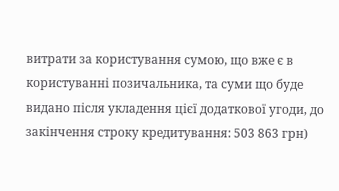витрати за користування сумою, що вже є в користуванні позичальника, та суми що буде видано після укладення цієї додаткової угоди, до закінчення строку кредитування: 503 863 грн)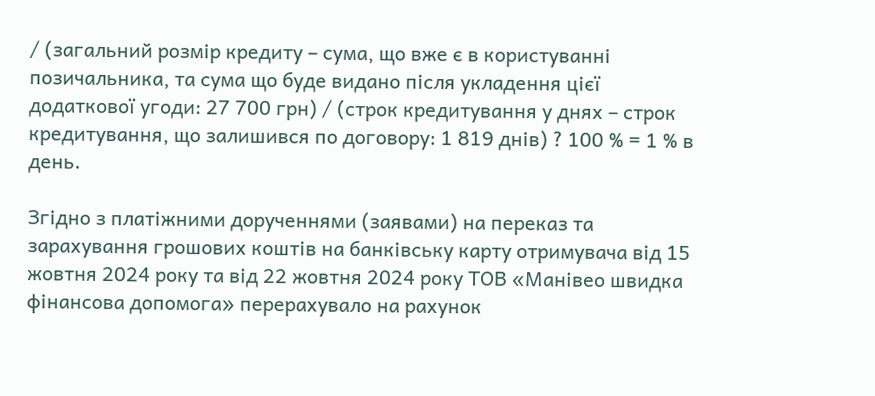/ (загальний розмір кредиту – сума, що вже є в користуванні позичальника, та сума що буде видано після укладення цієї додаткової угоди: 27 700 грн) / (строк кредитування у днях – строк кредитування, що залишився по договору: 1 819 днів) ? 100 % = 1 % в день.

Згідно з платіжними дорученнями (заявами) на переказ та зарахування грошових коштів на банківську карту отримувача від 15 жовтня 2024 року та від 22 жовтня 2024 року ТОВ «Манівео швидка фінансова допомога» перерахувало на рахунок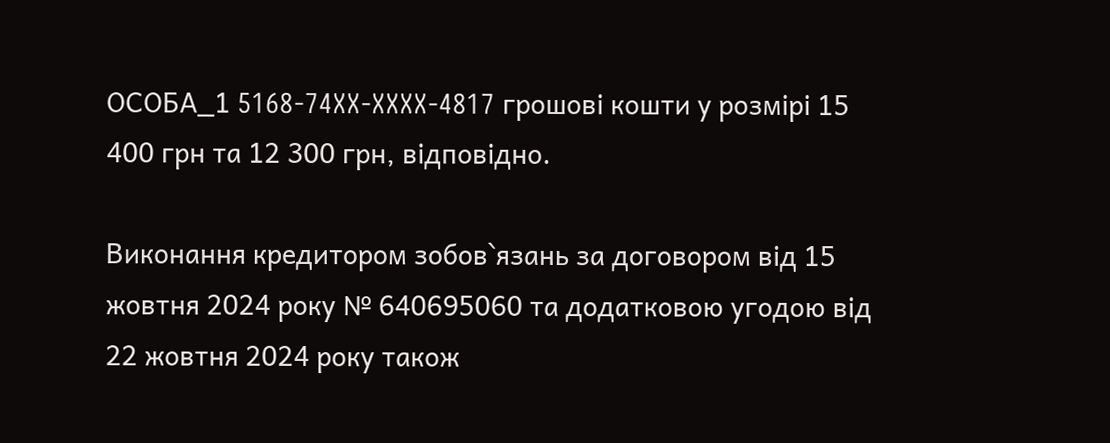ОСОБА_1 5168-74XX-XXXX-4817 грошові кошти у розмірі 15 400 грн та 12 300 грн, відповідно.

Виконання кредитором зобов`язань за договором від 15 жовтня 2024 року № 640695060 та додатковою угодою від 22 жовтня 2024 року також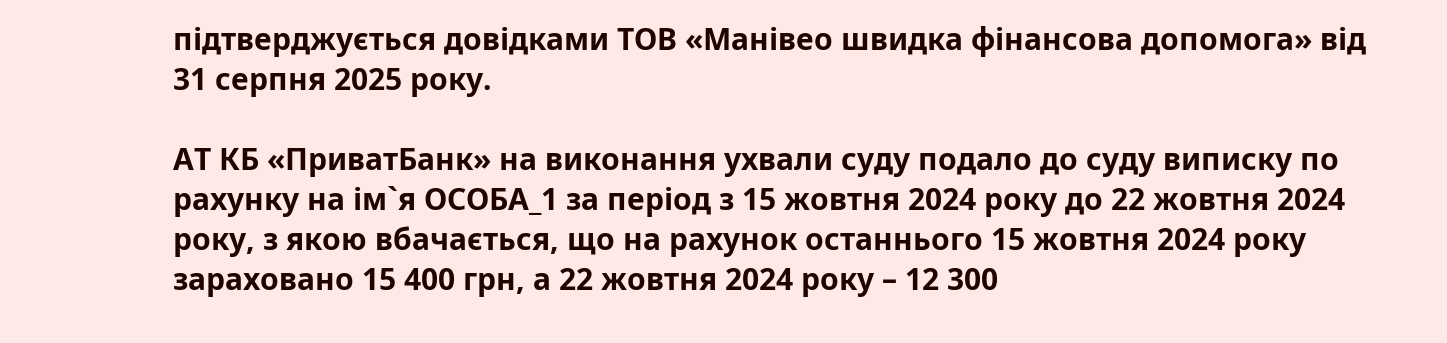підтверджується довідками ТОВ «Манівео швидка фінансова допомога» від 31 серпня 2025 року.

АТ КБ «ПриватБанк» на виконання ухвали суду подало до суду виписку по рахунку на ім`я ОСОБА_1 за період з 15 жовтня 2024 року до 22 жовтня 2024 року, з якою вбачається, що на рахунок останнього 15 жовтня 2024 року зараховано 15 400 грн, а 22 жовтня 2024 року – 12 300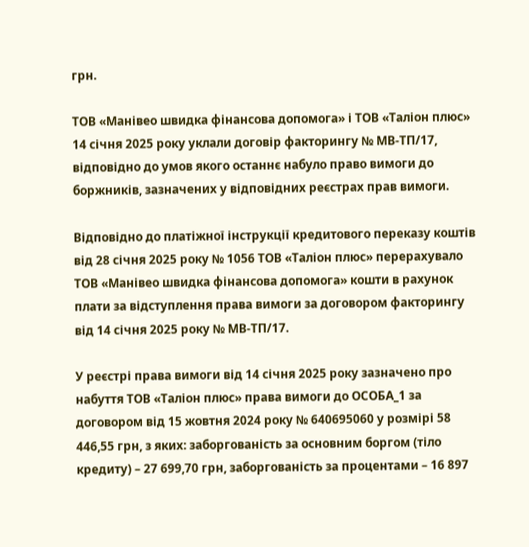грн.

ТОВ «Манівео швидка фінансова допомога» і ТОВ «Таліон плюс» 14 січня 2025 року уклали договір факторингу № МВ-ТП/17, відповідно до умов якого останнє набуло право вимоги до боржників, зазначених у відповідних реєстрах прав вимоги.

Відповідно до платіжної інструкції кредитового переказу коштів від 28 січня 2025 року № 1056 ТОВ «Таліон плюс» перерахувало ТОВ «Манівео швидка фінансова допомога» кошти в рахунок плати за відступлення права вимоги за договором факторингу від 14 січня 2025 року № МВ-ТП/17.

У реєстрі права вимоги від 14 січня 2025 року зазначено про набуття ТОВ «Таліон плюс» права вимоги до ОСОБА_1 за договором від 15 жовтня 2024 року № 640695060 у розмірі 58 446,55 грн, з яких: заборгованість за основним боргом (тіло кредиту) – 27 699,70 грн, заборгованість за процентами – 16 897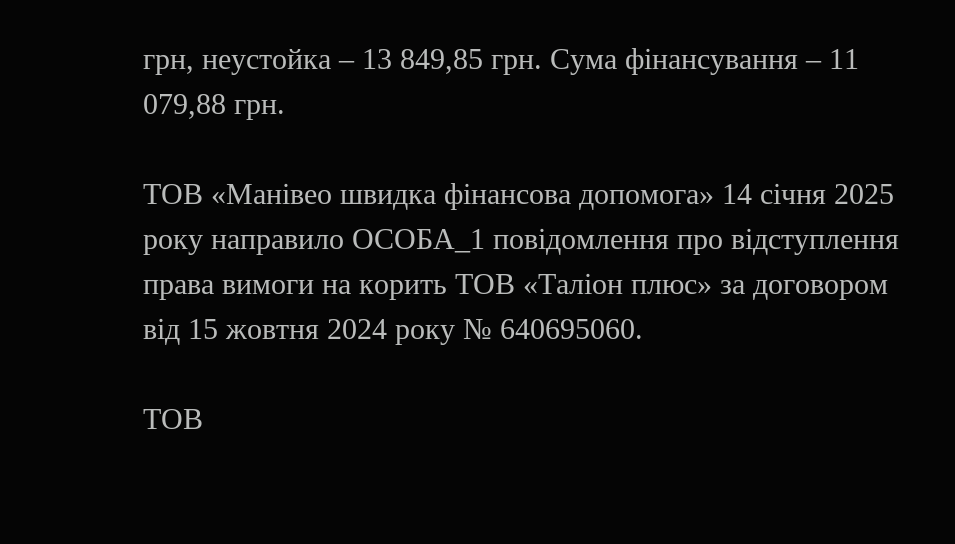грн, неустойка – 13 849,85 грн. Сума фінансування – 11 079,88 грн.

ТОВ «Манівео швидка фінансова допомога» 14 січня 2025 року направило ОСОБА_1 повідомлення про відступлення права вимоги на корить ТОВ «Таліон плюс» за договором від 15 жовтня 2024 року № 640695060.

ТОВ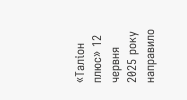«Таліон плюс» 12 червня 2025 року направило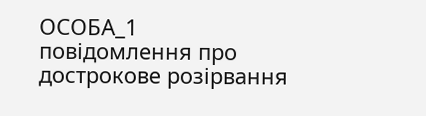ОСОБА_1 повідомлення про дострокове розірвання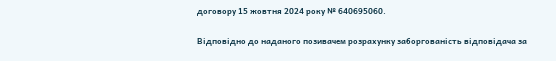договору 15 жовтня 2024 року № 640695060.

Відповідно до наданого позивачем розрахунку заборгованість відповідача за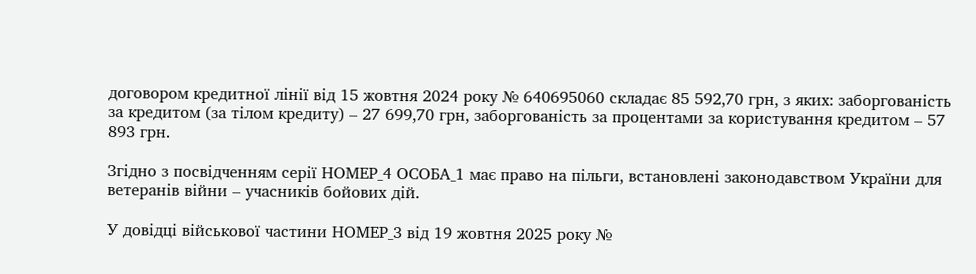договором кредитної лінії від 15 жовтня 2024 року № 640695060 складає 85 592,70 грн, з яких: заборгованість за кредитом (за тілом кредиту) – 27 699,70 грн, заборгованість за процентами за користування кредитом – 57 893 грн.

Згідно з посвідченням серії НОМЕР_4 ОСОБА_1 має право на пільги, встановлені законодавством України для ветеранів війни – учасників бойових дій.

У довідці військової частини НОМЕР_3 від 19 жовтня 2025 року №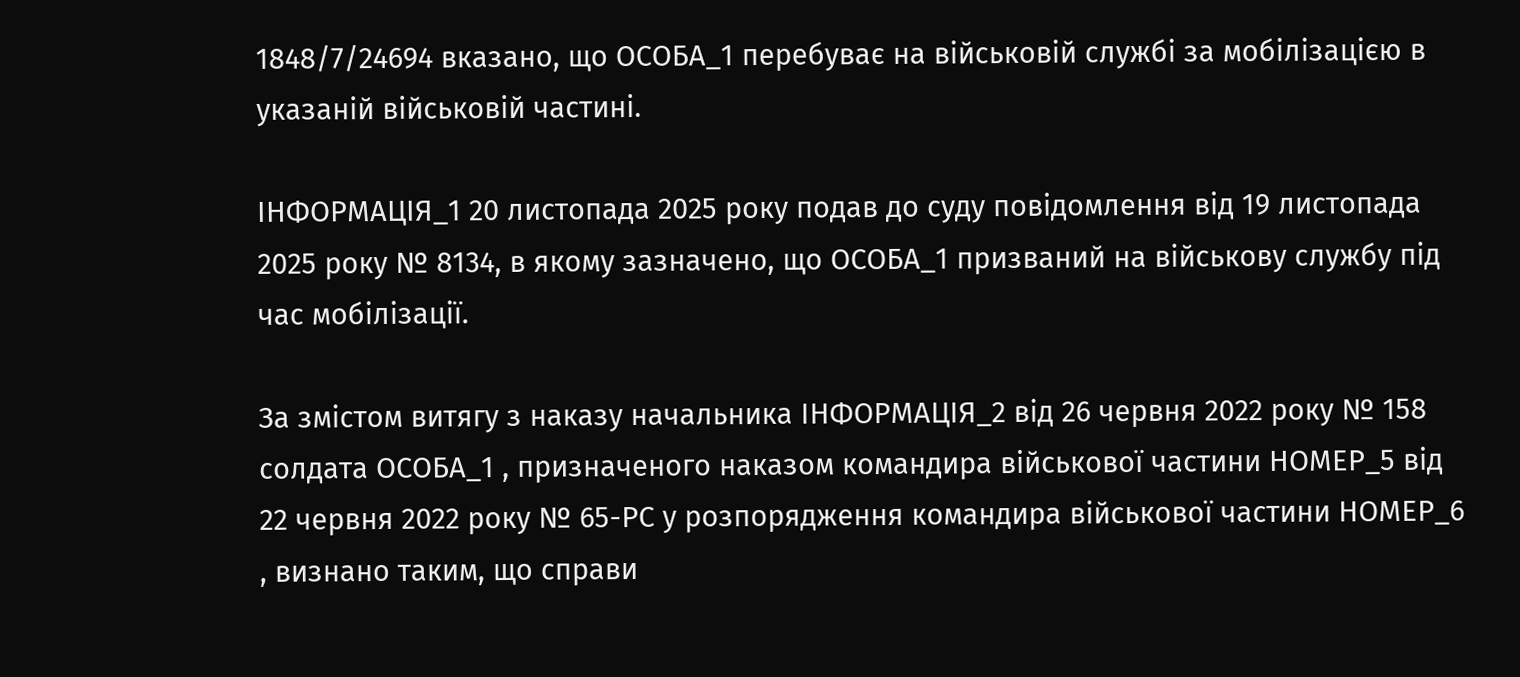1848/7/24694 вказано, що ОСОБА_1 перебуває на військовій службі за мобілізацією в указаній військовій частині.

ІНФОРМАЦІЯ_1 20 листопада 2025 року подав до суду повідомлення від 19 листопада 2025 року № 8134, в якому зазначено, що ОСОБА_1 призваний на військову службу під час мобілізації.

За змістом витягу з наказу начальника ІНФОРМАЦІЯ_2 від 26 червня 2022 року № 158 солдата ОСОБА_1 , призначеного наказом командира військової частини НОМЕР_5 від 22 червня 2022 року № 65-РС у розпорядження командира військової частини НОМЕР_6 , визнано таким, що справи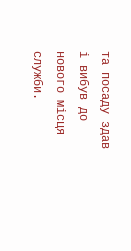та посаду здав і вибув до нового місця служби.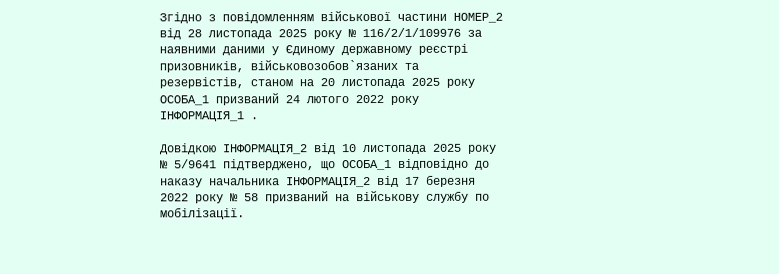Згідно з повідомленням військової частини НОМЕР_2 від 28 листопада 2025 року № 116/2/1/109976 за наявними даними у Єдиному державному реєстрі призовників, військовозобов`язаних та резервістів, станом на 20 листопада 2025 року ОСОБА_1 призваний 24 лютого 2022 року ІНФОРМАЦІЯ_1 .

Довідкою ІНФОРМАЦІЯ_2 від 10 листопада 2025 року № 5/9641 підтверджено, що ОСОБА_1 відповідно до наказу начальника ІНФОРМАЦІЯ_2 від 17 березня 2022 року № 58 призваний на військову службу по мобілізації.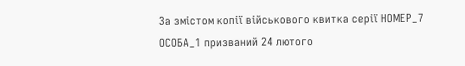За змістом копії військового квитка серії НОМЕР_7 ОСОБА_1 призваний 24 лютого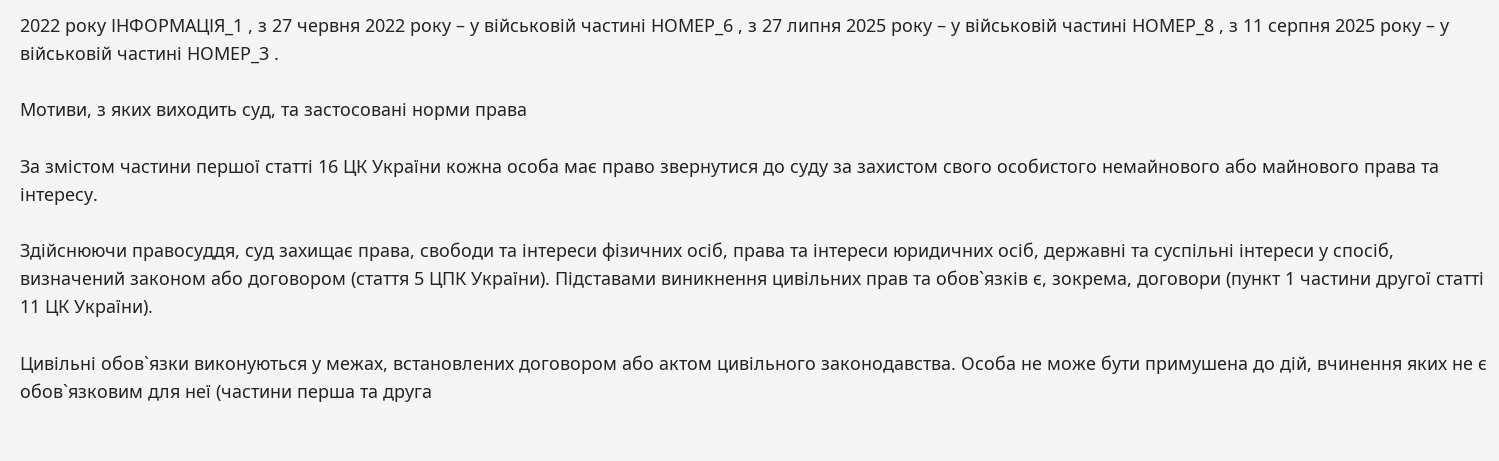2022 року ІНФОРМАЦІЯ_1 , з 27 червня 2022 року – у військовій частині НОМЕР_6 , з 27 липня 2025 року – у військовій частині НОМЕР_8 , з 11 серпня 2025 року – у військовій частині НОМЕР_3 .

Мотиви, з яких виходить суд, та застосовані норми права

За змістом частини першої статті 16 ЦК України кожна особа має право звернутися до суду за захистом свого особистого немайнового або майнового права та інтересу.

Здійснюючи правосуддя, суд захищає права, свободи та інтереси фізичних осіб, права та інтереси юридичних осіб, державні та суспільні інтереси у спосіб, визначений законом або договором (стаття 5 ЦПК України). Підставами виникнення цивільних прав та обов`язків є, зокрема, договори (пункт 1 частини другої статті 11 ЦК України).

Цивільні обов`язки виконуються у межах, встановлених договором або актом цивільного законодавства. Особа не може бути примушена до дій, вчинення яких не є обов`язковим для неї (частини перша та друга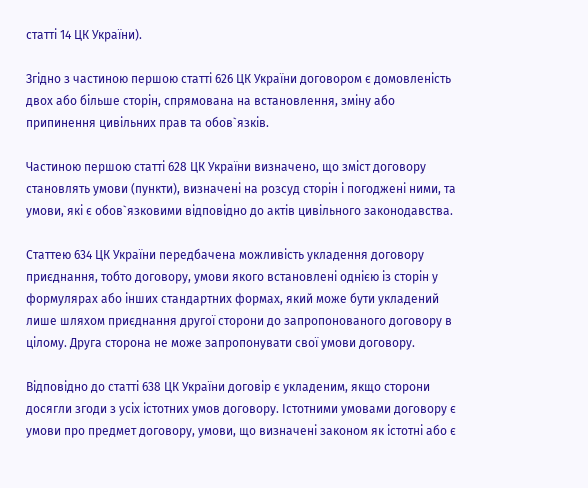статті 14 ЦК України).

Згідно з частиною першою статті 626 ЦК України договором є домовленість двох або більше сторін, спрямована на встановлення, зміну або припинення цивільних прав та обов`язків.

Частиною першою статті 628 ЦК України визначено, що зміст договору становлять умови (пункти), визначені на розсуд сторін і погоджені ними, та умови, які є обов`язковими відповідно до актів цивільного законодавства.

Статтею 634 ЦК України передбачена можливість укладення договору приєднання, тобто договору, умови якого встановлені однією із сторін у формулярах або інших стандартних формах, який може бути укладений лише шляхом приєднання другої сторони до запропонованого договору в цілому. Друга сторона не може запропонувати свої умови договору.

Відповідно до статті 638 ЦК України договір є укладеним, якщо сторони досягли згоди з усіх істотних умов договору. Істотними умовами договору є умови про предмет договору, умови, що визначені законом як істотні або є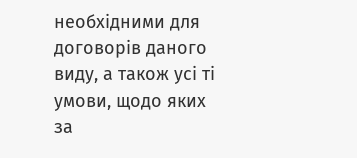необхідними для договорів даного виду, а також усі ті умови, щодо яких за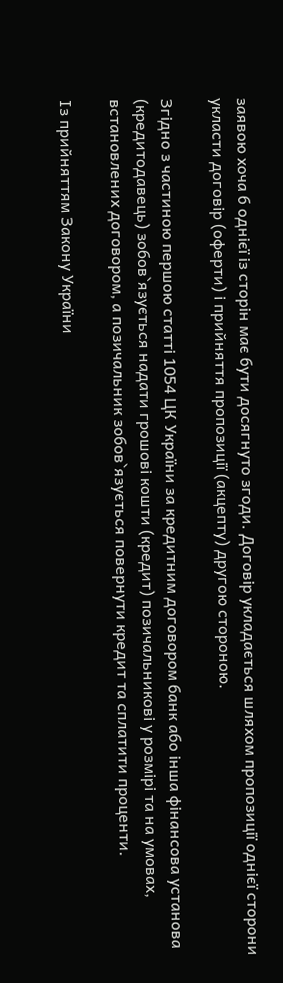заявою хоча б однієї із сторін має бути досягнуто згоди. Договір укладається шляхом пропозиції однієї сторони укласти договір (оферти) і прийняття пропозиції (акцепту) другою стороною.

Згідно з частиною першою статті 1054 ЦК України за кредитним договором банк або інша фінансова установа (кредитодавець) зобов`язується надати грошові кошти (кредит) позичальникові у розмірі та на умовах, встановлених договором, а позичальник зобов`язується повернути кредит та сплатити проценти.

Із прийняттям Закону України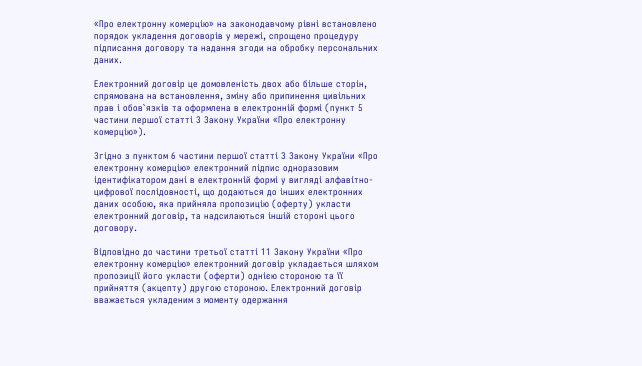«Про електронну комерцію» на законодавчому рівні встановлено порядок укладення договорів у мережі, спрощено процедуру підписання договору та надання згоди на обробку персональних даних.

Електронний договір це домовленість двох або більше сторін, спрямована на встановлення, зміну або припинення цивільних прав і обов`язків та оформлена в електронній формі (пункт 5 частини першої статті 3 Закону України «Про електронну комерцію»).

Згідно з пунктом 6 частини першої статті 3 Закону України «Про електронну комерцію» електронний підпис одноразовим ідентифікатором дані в електронній формі у вигляді алфавітно-цифрової послідовності, що додаються до інших електронних даних особою, яка прийняла пропозицію (оферту) укласти електронний договір, та надсилаються іншій стороні цього договору.

Відповідно до частини третьої статті 11 Закону України «Про електронну комерцію» електронний договір укладається шляхом пропозиції його укласти (оферти) однією стороною та її прийняття (акцепту) другою стороною. Електронний договір вважається укладеним з моменту одержання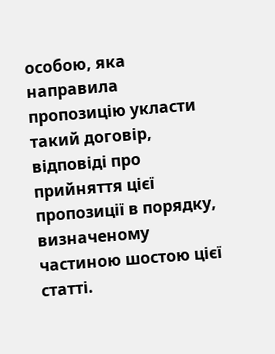особою, яка направила пропозицію укласти такий договір, відповіді про прийняття цієї пропозиції в порядку, визначеному частиною шостою цієї статті.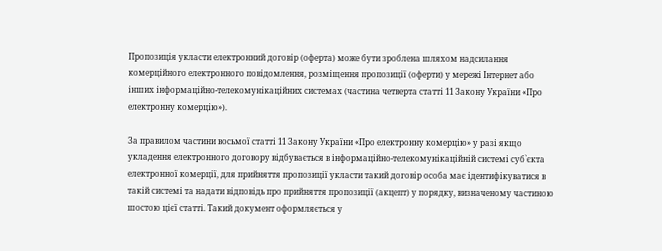Пропозиція укласти електронний договір (оферта) може бути зроблена шляхом надсилання комерційного електронного повідомлення, розміщення пропозиції (оферти) у мережі Інтернет або інших інформаційно-телекомунікаційних системах (частина четверта статті 11 Закону України «Про електронну комерцію»).

За правилом частини восьмої статті 11 Закону України «Про електронну комерцію» у разі якщо укладення електронного договору відбувається в інформаційно-телекомунікаційній системі суб`єкта електронної комерції, для прийняття пропозиції укласти такий договір особа має ідентифікуватися в такій системі та надати відповідь про прийняття пропозиції (акцепт) у порядку, визначеному частиною шостою цієї статті. Такий документ оформляється у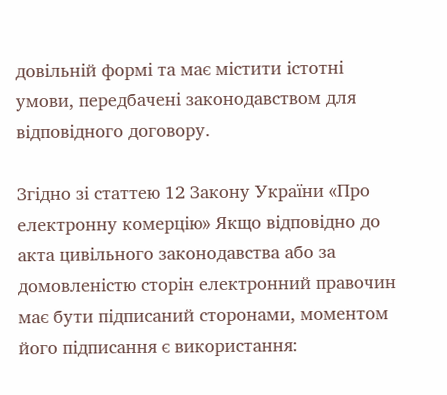довільній формі та має містити істотні умови, передбачені законодавством для відповідного договору.

Згідно зі статтею 12 Закону України «Про електронну комерцію» Якщо відповідно до акта цивільного законодавства або за домовленістю сторін електронний правочин має бути підписаний сторонами, моментом його підписання є використання: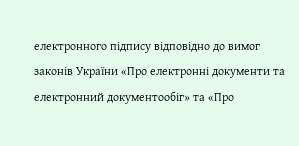електронного підпису відповідно до вимог законів України «Про електронні документи та електронний документообіг» та «Про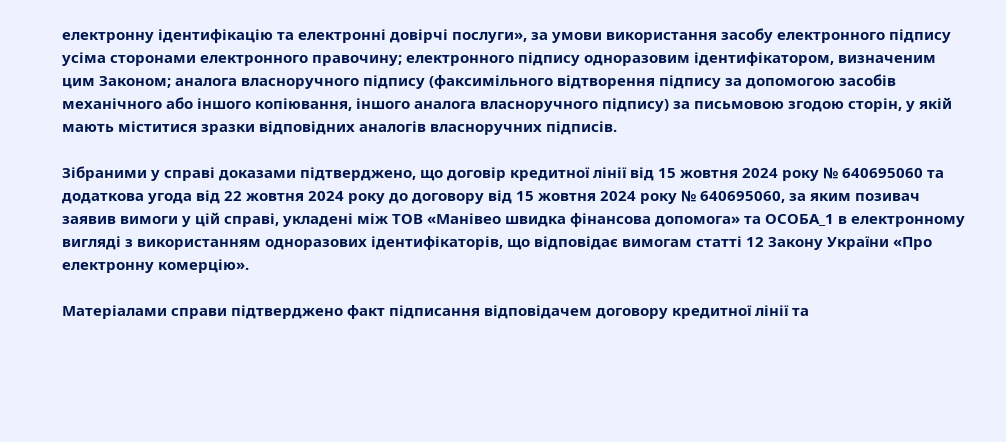електронну ідентифікацію та електронні довірчі послуги», за умови використання засобу електронного підпису усіма сторонами електронного правочину; електронного підпису одноразовим ідентифікатором, визначеним цим Законом; аналога власноручного підпису (факсимільного відтворення підпису за допомогою засобів механічного або іншого копіювання, іншого аналога власноручного підпису) за письмовою згодою сторін, у якій мають міститися зразки відповідних аналогів власноручних підписів.

Зібраними у справі доказами підтверджено, що договір кредитної лінії від 15 жовтня 2024 року № 640695060 та додаткова угода від 22 жовтня 2024 року до договору від 15 жовтня 2024 року № 640695060, за яким позивач заявив вимоги у цій справі, укладені між ТОВ «Манівео швидка фінансова допомога» та ОСОБА_1 в електронному вигляді з використанням одноразових ідентифікаторів, що відповідає вимогам статті 12 Закону України «Про електронну комерцію».

Матеріалами справи підтверджено факт підписання відповідачем договору кредитної лінії та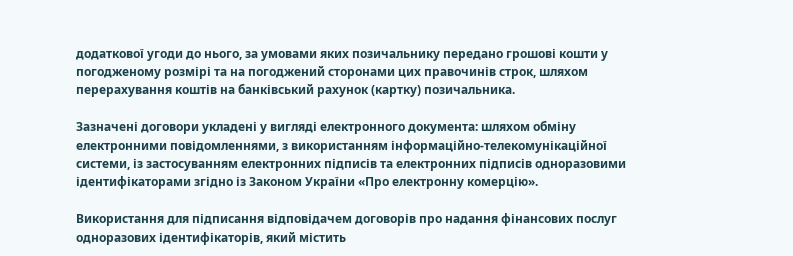додаткової угоди до нього, за умовами яких позичальнику передано грошові кошти у погодженому розмірі та на погоджений сторонами цих правочинів строк, шляхом перерахування коштів на банківський рахунок (картку) позичальника.

Зазначені договори укладені у вигляді електронного документа: шляхом обміну електронними повідомленнями, з використанням інформаційно-телекомунікаційної системи, із застосуванням електронних підписів та електронних підписів одноразовими ідентифікаторами згідно із Законом України «Про електронну комерцію».

Використання для підписання відповідачем договорів про надання фінансових послуг одноразових ідентифікаторів, який містить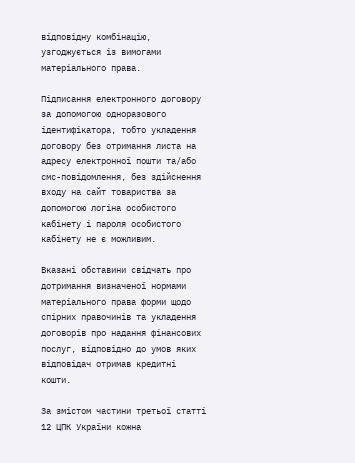відповідну комбінацію, узгоджується із вимогами матеріального права.

Підписання електронного договору за допомогою одноразового ідентифікатора, тобто укладення договору без отримання листа на адресу електронної пошти та/або смс-повідомлення, без здійснення входу на сайт товариства за допомогою логіна особистого кабінету і пароля особистого кабінету не є можливим.

Вказані обставини свідчать про дотримання визначеної нормами матеріального права форми щодо спірних правочинів та укладення договорів про надання фінансових послуг, відповідно до умов яких відповідач отримав кредитні кошти.

За змістом частини третьої статті 12 ЦПК України кожна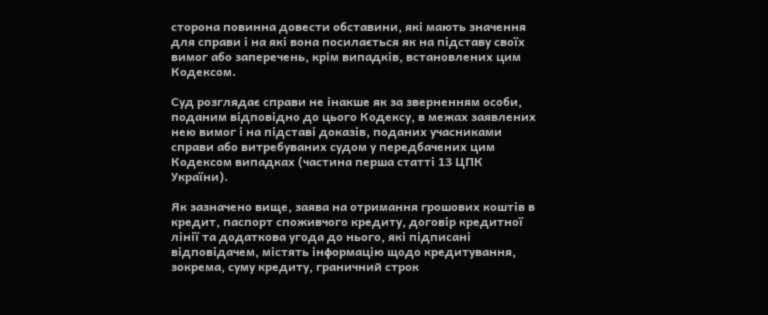сторона повинна довести обставини, які мають значення для справи і на які вона посилається як на підставу своїх вимог або заперечень, крім випадків, встановлених цим Кодексом.

Суд розглядає справи не інакше як за зверненням особи, поданим відповідно до цього Кодексу, в межах заявлених нею вимог і на підставі доказів, поданих учасниками справи або витребуваних судом у передбачених цим Кодексом випадках (частина перша статті 13 ЦПК України).

Як зазначено вище, заява на отримання грошових коштів в кредит, паспорт споживчого кредиту, договір кредитної лінії та додаткова угода до нього, які підписані відповідачем, містять інформацію щодо кредитування, зокрема, суму кредиту, граничний строк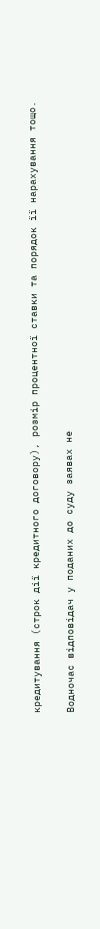кредитування (строк дії кредитного договору), розмір процентної ставки та порядок її нарахування тощо.

Водночас відповідач у поданих до суду заявах не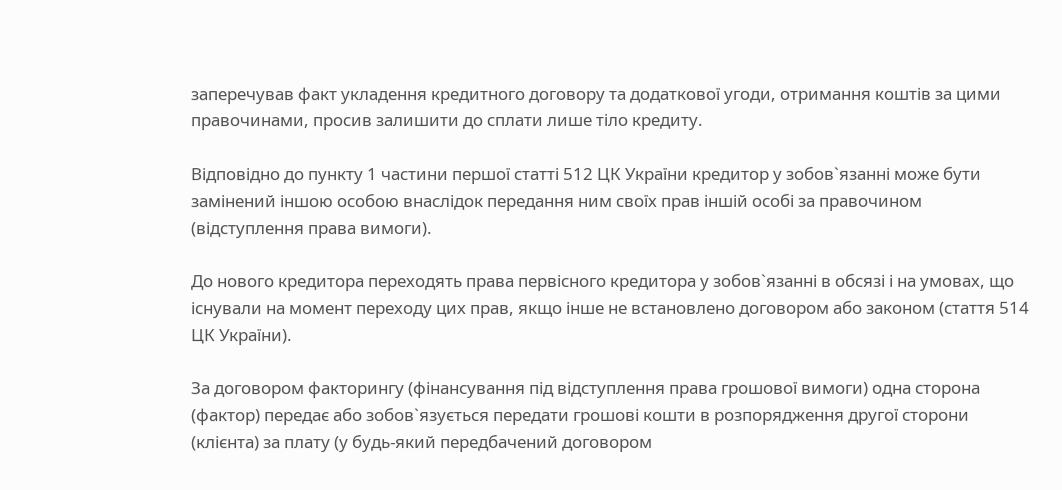заперечував факт укладення кредитного договору та додаткової угоди, отримання коштів за цими правочинами, просив залишити до сплати лише тіло кредиту.

Відповідно до пункту 1 частини першої статті 512 ЦК України кредитор у зобов`язанні може бути замінений іншою особою внаслідок передання ним своїх прав іншій особі за правочином (відступлення права вимоги).

До нового кредитора переходять права первісного кредитора у зобов`язанні в обсязі і на умовах, що існували на момент переходу цих прав, якщо інше не встановлено договором або законом (стаття 514 ЦК України).

За договором факторингу (фінансування під відступлення права грошової вимоги) одна сторона (фактор) передає або зобов`язується передати грошові кошти в розпорядження другої сторони (клієнта) за плату (у будь-який передбачений договором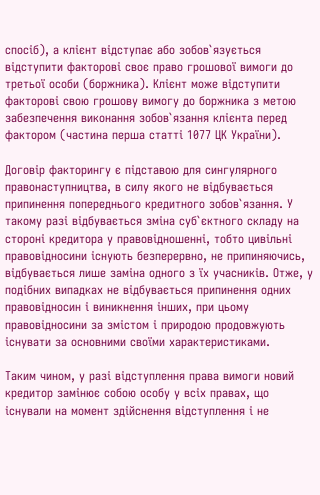спосіб), а клієнт відступає або зобов`язується відступити факторові своє право грошової вимоги до третьої особи (боржника). Клієнт може відступити факторові свою грошову вимогу до боржника з метою забезпечення виконання зобов`язання клієнта перед фактором (частина перша статті 1077 ЦК України).

Договір факторингу є підставою для сингулярного правонаступництва, в силу якого не відбувається припинення попереднього кредитного зобов`язання. У такому разі відбувається зміна суб`єктного складу на стороні кредитора у правовідношенні, тобто цивільні правовідносини існують безперервно, не припиняючись, відбувається лише заміна одного з їх учасників. Отже, у подібних випадках не відбувається припинення одних правовідносин і виникнення інших, при цьому правовідносини за змістом і природою продовжують існувати за основними своїми характеристиками.

Таким чином, у разі відступлення права вимоги новий кредитор замінює собою особу у всіх правах, що існували на момент здійснення відступлення і не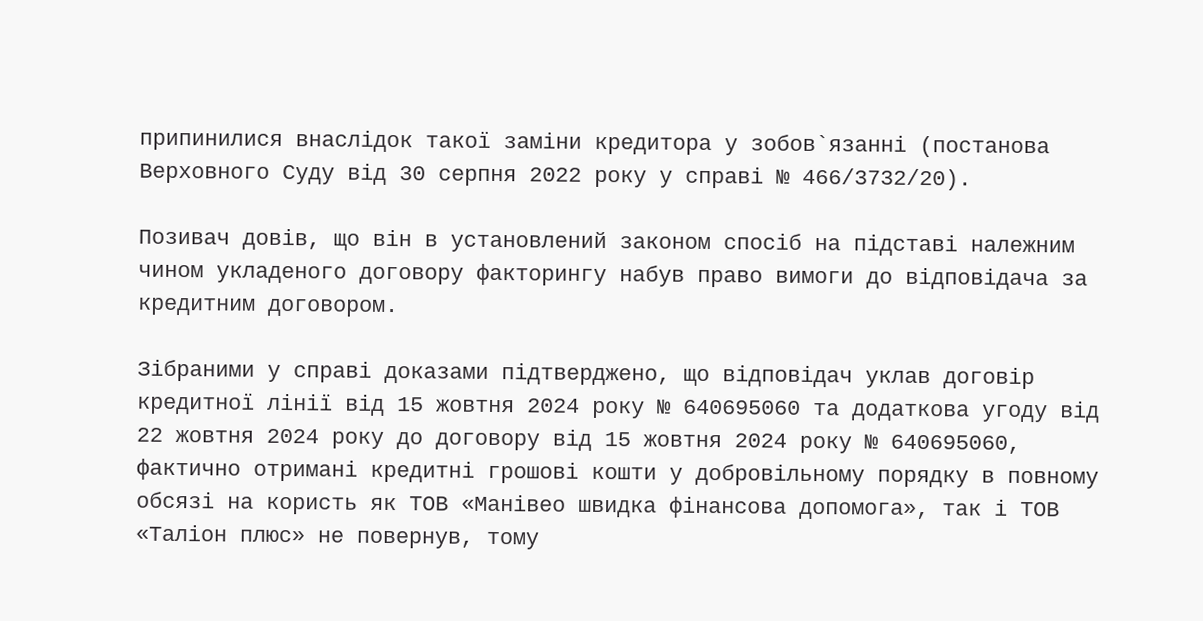припинилися внаслідок такої заміни кредитора у зобов`язанні (постанова Верховного Суду від 30 серпня 2022 року у справі № 466/3732/20).

Позивач довів, що він в установлений законом спосіб на підставі належним чином укладеного договору факторингу набув право вимоги до відповідача за кредитним договором.

Зібраними у справі доказами підтверджено, що відповідач уклав договір кредитної лінії від 15 жовтня 2024 року № 640695060 та додаткова угоду від 22 жовтня 2024 року до договору від 15 жовтня 2024 року № 640695060, фактично отримані кредитні грошові кошти у добровільному порядку в повному обсязі на користь як ТОВ «Манівео швидка фінансова допомога», так і ТОВ «Таліон плюс» не повернув, тому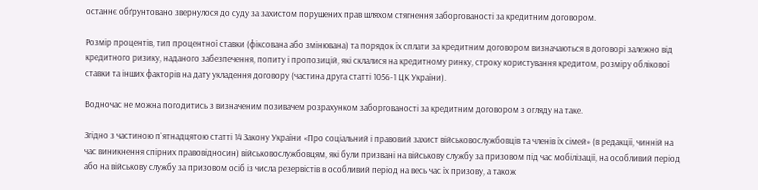останнє обґрунтовано звернулося до суду за захистом порушених прав шляхом стягнення заборгованості за кредитним договором.

Розмір процентів, тип процентної ставки (фіксована або змінювана) та порядок їх сплати за кредитним договором визначаються в договорі залежно від кредитного ризику, наданого забезпечення, попиту і пропозицій, які склалися на кредитному ринку, строку користування кредитом, розміру облікової ставки та інших факторів на дату укладення договору (частина друга статті 1056-1 ЦК України).

Водночас не можна погодитись з визначеним позивачем розрахунком заборгованості за кредитним договором з огляду на таке.

Згідно з частиною п`ятнадцятою статті 14 Закону України «Про соціальний і правовий захист військовослужбовців та членів їх сімей» (в редакції, чинній на час виникнення спірних правовідносин) військовослужбовцям, які були призвані на військову службу за призовом під час мобілізації, на особливий період або на військову службу за призовом осіб із числа резервістів в особливий період на весь час їх призову, а також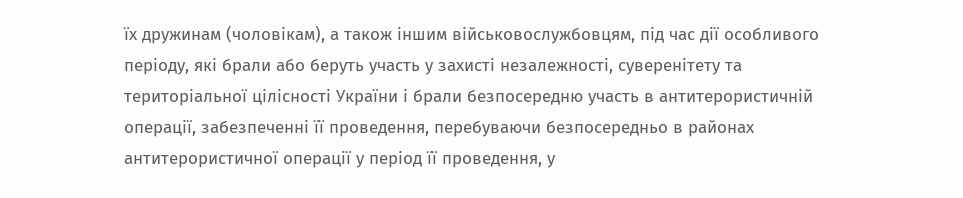їх дружинам (чоловікам), а також іншим військовослужбовцям, під час дії особливого періоду, які брали або беруть участь у захисті незалежності, суверенітету та територіальної цілісності України і брали безпосередню участь в антитерористичній операції, забезпеченні її проведення, перебуваючи безпосередньо в районах антитерористичної операції у період її проведення, у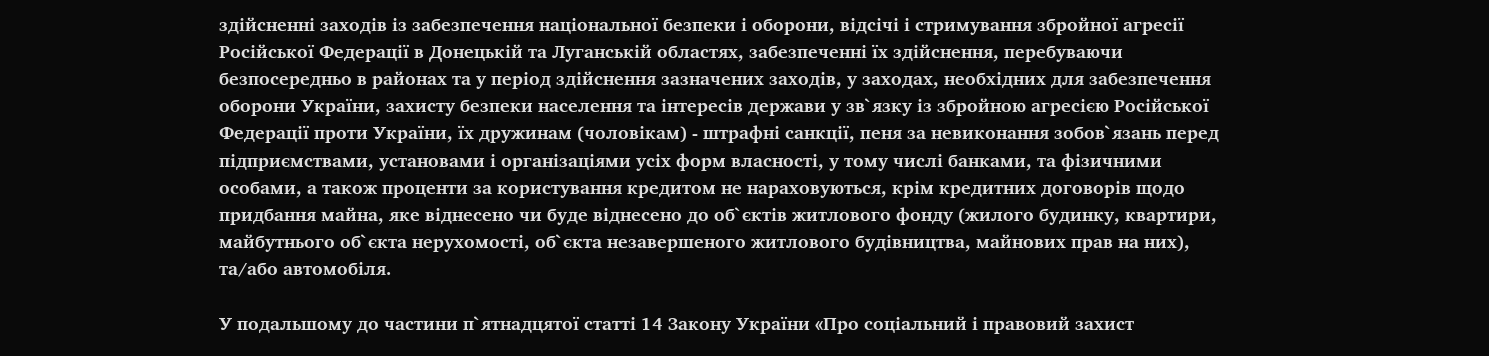здійсненні заходів із забезпечення національної безпеки і оборони, відсічі і стримування збройної агресії Російської Федерації в Донецькій та Луганській областях, забезпеченні їх здійснення, перебуваючи безпосередньо в районах та у період здійснення зазначених заходів, у заходах, необхідних для забезпечення оборони України, захисту безпеки населення та інтересів держави у зв`язку із збройною агресією Російської Федерації проти України, їх дружинам (чоловікам) - штрафні санкції, пеня за невиконання зобов`язань перед підприємствами, установами і організаціями усіх форм власності, у тому числі банками, та фізичними особами, а також проценти за користування кредитом не нараховуються, крім кредитних договорів щодо придбання майна, яке віднесено чи буде віднесено до об`єктів житлового фонду (жилого будинку, квартири, майбутнього об`єкта нерухомості, об`єкта незавершеного житлового будівництва, майнових прав на них), та/або автомобіля.

У подальшому до частини п`ятнадцятої статті 14 Закону України «Про соціальний і правовий захист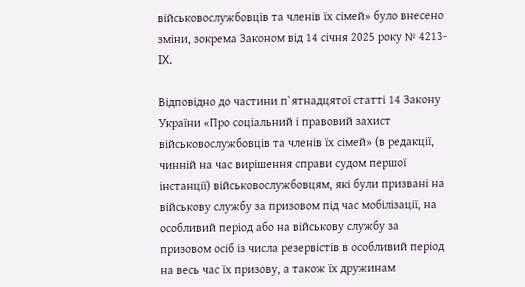військовослужбовців та членів їх сімей» було внесено зміни, зокрема Законом від 14 січня 2025 року № 4213-IX.

Відповідно до частини п`ятнадцятої статті 14 Закону України «Про соціальний і правовий захист військовослужбовців та членів їх сімей» (в редакції, чинній на час вирішення справи судом першої інстанції) військовослужбовцям, які були призвані на військову службу за призовом під час мобілізації, на особливий період або на військову службу за призовом осіб із числа резервістів в особливий період на весь час їх призову, а також їх дружинам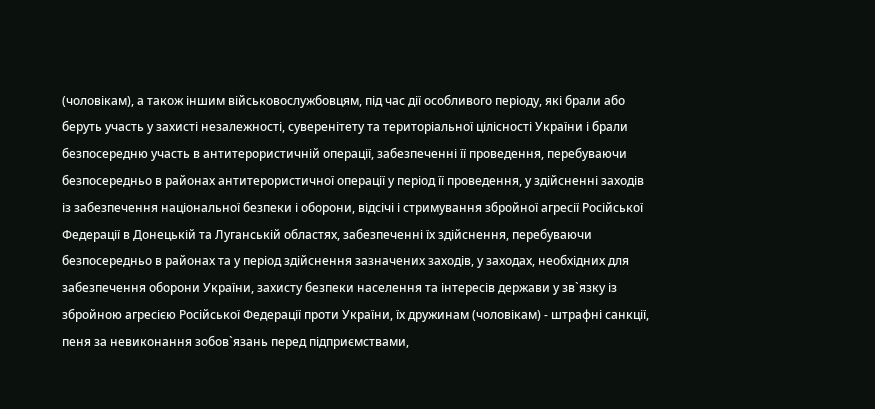(чоловікам), а також іншим військовослужбовцям, під час дії особливого періоду, які брали або беруть участь у захисті незалежності, суверенітету та територіальної цілісності України і брали безпосередню участь в антитерористичній операції, забезпеченні її проведення, перебуваючи безпосередньо в районах антитерористичної операції у період її проведення, у здійсненні заходів із забезпечення національної безпеки і оборони, відсічі і стримування збройної агресії Російської Федерації в Донецькій та Луганській областях, забезпеченні їх здійснення, перебуваючи безпосередньо в районах та у період здійснення зазначених заходів, у заходах, необхідних для забезпечення оборони України, захисту безпеки населення та інтересів держави у зв`язку із збройною агресією Російської Федерації проти України, їх дружинам (чоловікам) - штрафні санкції, пеня за невиконання зобов`язань перед підприємствами,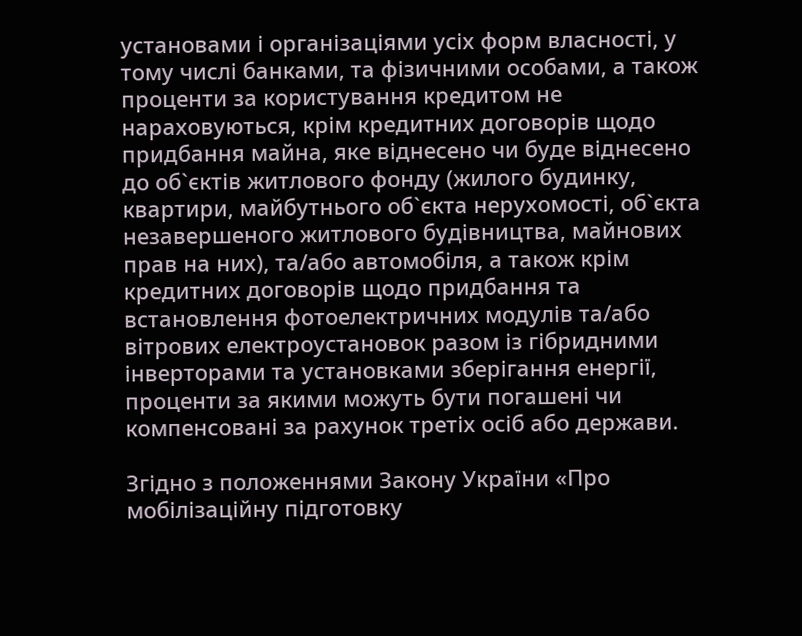установами і організаціями усіх форм власності, у тому числі банками, та фізичними особами, а також проценти за користування кредитом не нараховуються, крім кредитних договорів щодо придбання майна, яке віднесено чи буде віднесено до об`єктів житлового фонду (жилого будинку, квартири, майбутнього об`єкта нерухомості, об`єкта незавершеного житлового будівництва, майнових прав на них), та/або автомобіля, а також крім кредитних договорів щодо придбання та встановлення фотоелектричних модулів та/або вітрових електроустановок разом із гібридними інверторами та установками зберігання енергії, проценти за якими можуть бути погашені чи компенсовані за рахунок третіх осіб або держави.

Згідно з положеннями Закону України «Про мобілізаційну підготовку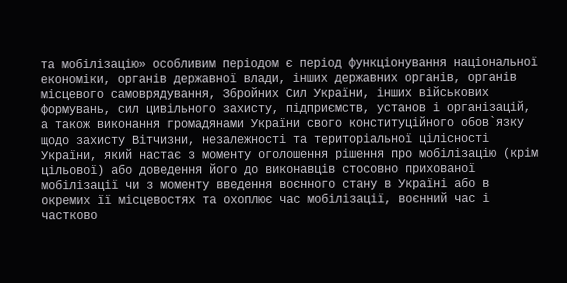та мобілізацію» особливим періодом є період функціонування національної економіки, органів державної влади, інших державних органів, органів місцевого самоврядування, Збройних Сил України, інших військових формувань, сил цивільного захисту, підприємств, установ і організацій, а також виконання громадянами України свого конституційного обов`язку щодо захисту Вітчизни, незалежності та територіальної цілісності України, який настає з моменту оголошення рішення про мобілізацію (крім цільової) або доведення його до виконавців стосовно прихованої мобілізації чи з моменту введення воєнного стану в Україні або в окремих її місцевостях та охоплює час мобілізації, воєнний час і частково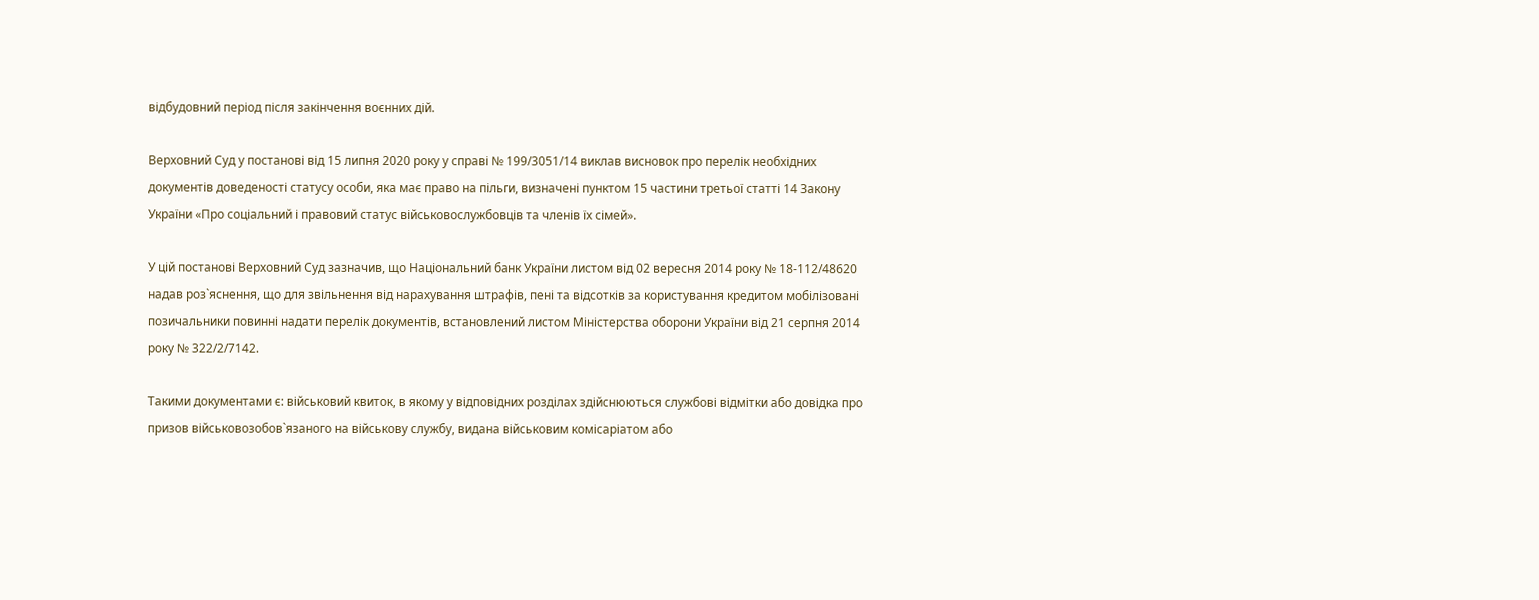відбудовний період після закінчення воєнних дій.

Верховний Суд у постанові від 15 липня 2020 року у справі № 199/3051/14 виклав висновок про перелік необхідних документів доведеності статусу особи, яка має право на пільги, визначені пунктом 15 частини третьої статті 14 Закону України «Про соціальний і правовий статус військовослужбовців та членів їх сімей».

У цій постанові Верховний Суд зазначив, що Національний банк України листом від 02 вересня 2014 року № 18-112/48620 надав роз`яснення, що для звільнення від нарахування штрафів, пені та відсотків за користування кредитом мобілізовані позичальники повинні надати перелік документів, встановлений листом Міністерства оборони України від 21 серпня 2014 року № 322/2/7142.

Такими документами є: військовий квиток, в якому у відповідних розділах здійснюються службові відмітки або довідка про призов військовозобов`язаного на військову службу, видана військовим комісаріатом або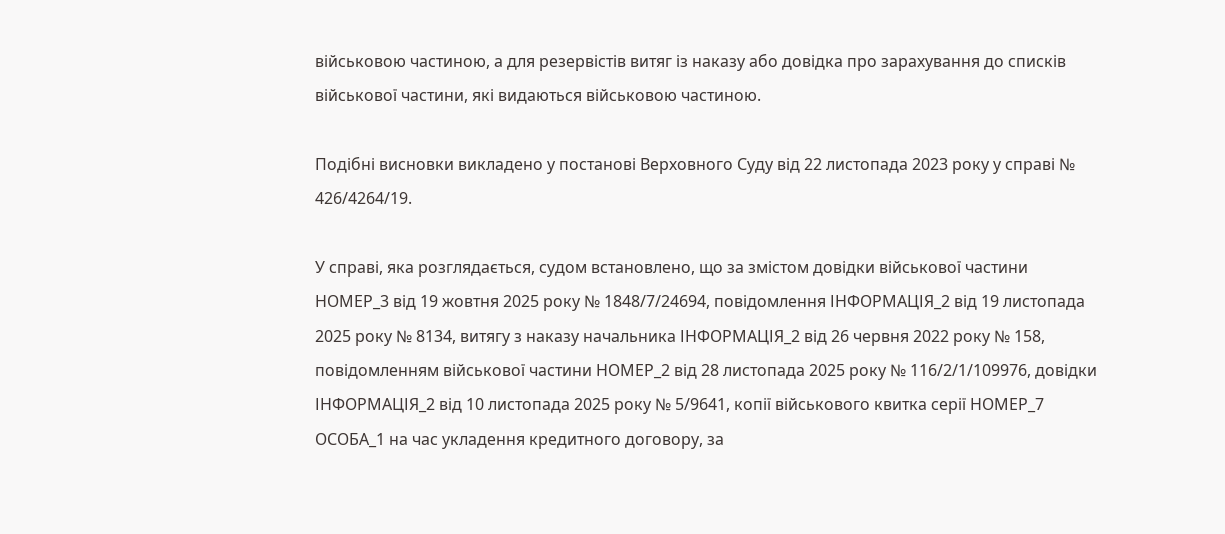військовою частиною, а для резервістів витяг із наказу або довідка про зарахування до списків військової частини, які видаються військовою частиною.

Подібні висновки викладено у постанові Верховного Суду від 22 листопада 2023 року у справі № 426/4264/19.

У справі, яка розглядається, судом встановлено, що за змістом довідки військової частини НОМЕР_3 від 19 жовтня 2025 року № 1848/7/24694, повідомлення ІНФОРМАЦІЯ_2 від 19 листопада 2025 року № 8134, витягу з наказу начальника ІНФОРМАЦІЯ_2 від 26 червня 2022 року № 158, повідомленням військової частини НОМЕР_2 від 28 листопада 2025 року № 116/2/1/109976, довідки ІНФОРМАЦІЯ_2 від 10 листопада 2025 року № 5/9641, копії військового квитка серії НОМЕР_7 ОСОБА_1 на час укладення кредитного договору, за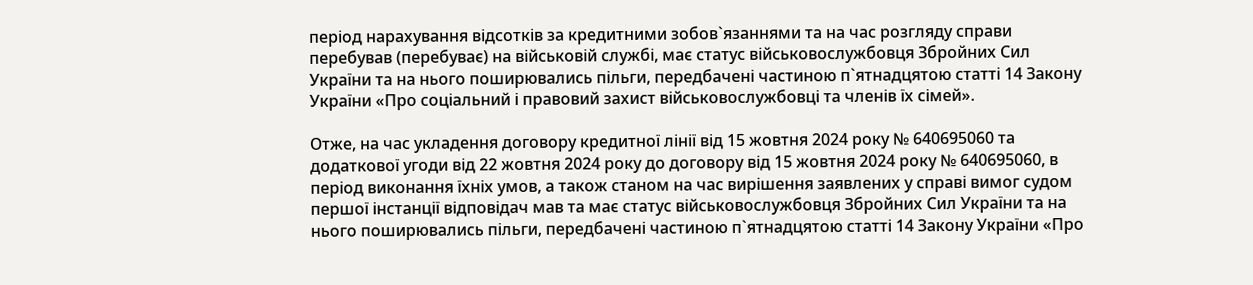період нарахування відсотків за кредитними зобов`язаннями та на час розгляду справи перебував (перебуває) на військовій службі, має статус військовослужбовця Збройних Сил України та на нього поширювались пільги, передбачені частиною п`ятнадцятою статті 14 Закону України «Про соціальний і правовий захист військовослужбовці та членів їх сімей».

Отже, на час укладення договору кредитної лінії від 15 жовтня 2024 року № 640695060 та додаткової угоди від 22 жовтня 2024 року до договору від 15 жовтня 2024 року № 640695060, в період виконання їхніх умов, а також станом на час вирішення заявлених у справі вимог судом першої інстанції відповідач мав та має статус військовослужбовця Збройних Сил України та на нього поширювались пільги, передбачені частиною п`ятнадцятою статті 14 Закону України «Про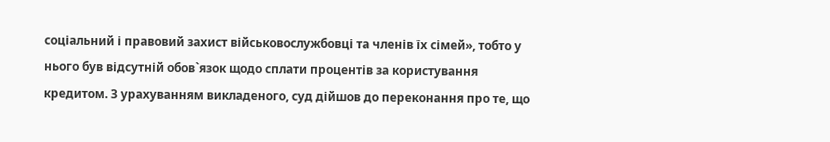соціальний і правовий захист військовослужбовці та членів їх сімей», тобто у нього був відсутній обов`язок щодо сплати процентів за користування кредитом. З урахуванням викладеного, суд дійшов до переконання про те, що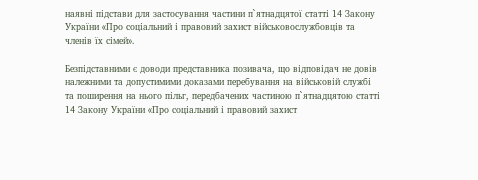наявні підстави для застосування частини п`ятнадцятої статті 14 Закону України «Про соціальний і правовий захист військовослужбовців та членів їх сімей».

Безпідставними є доводи представника позивача, що відповідач не довів належними та допустимими доказами перебування на військовій службі та поширення на нього пільг, передбачених частиною п`ятнадцятою статті 14 Закону України «Про соціальний і правовий захист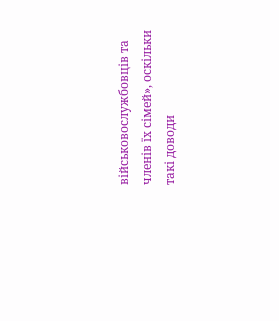військовослужбовців та членів їх сімей», оскільки такі доводи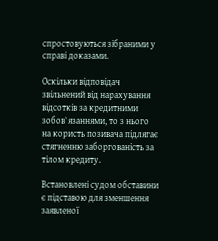спростовуються зібраними у справі доказами.

Оскільки відповідач звільнений від нарахування відсотків за кредитними зобов`язаннями, то з нього на користь позивача підлягає стягненню заборгованість за тілом кредиту.

Встановлені судом обставини є підставою для зменшення заявленої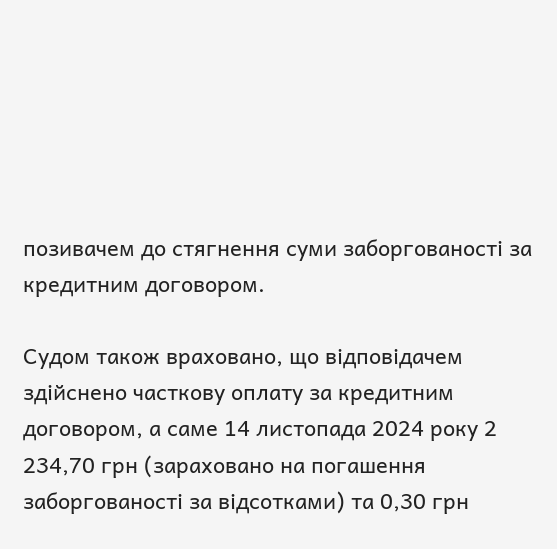позивачем до стягнення суми заборгованості за кредитним договором.

Судом також враховано, що відповідачем здійснено часткову оплату за кредитним договором, а саме 14 листопада 2024 року 2 234,70 грн (зараховано на погашення заборгованості за відсотками) та 0,30 грн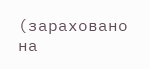(зараховано на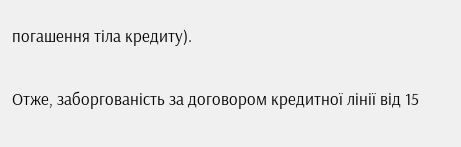погашення тіла кредиту).

Отже, заборгованість за договором кредитної лінії від 15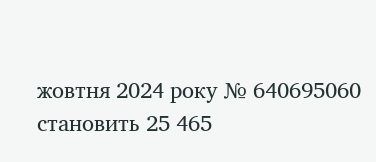жовтня 2024 року № 640695060 становить 25 465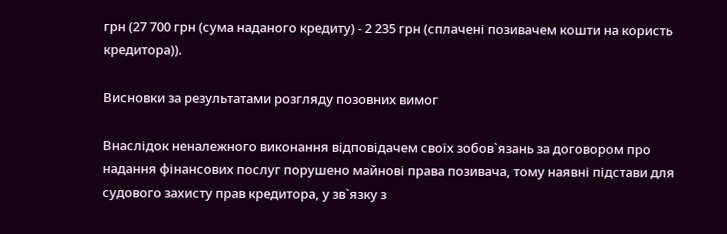грн (27 700 грн (сума наданого кредиту) - 2 235 грн (сплачені позивачем кошти на користь кредитора)).

Висновки за результатами розгляду позовних вимог

Внаслідок неналежного виконання відповідачем своїх зобов`язань за договором про надання фінансових послуг порушено майнові права позивача, тому наявні підстави для судового захисту прав кредитора, у зв`язку з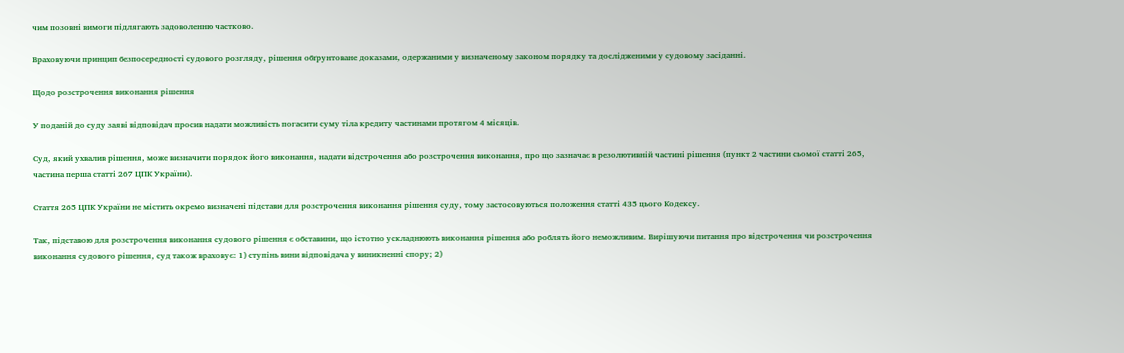чим позовні вимоги підлягають задоволенню частково.

Враховуючи принцип безпосередності судового розгляду, рішення обґрунтоване доказами, одержаними у визначеному законом порядку та дослідженими у судовому засіданні.

Щодо розстрочення виконання рішення

У поданій до суду заяві відповідач просив надати можливість погасити суму тіла кредиту частинами протягом 4 місяців.

Суд, який ухвалив рішення, може визначити порядок його виконання, надати відстрочення або розстрочення виконання, про що зазначає в резолютивній частині рішення (пункт 2 частини сьомої статті 265, частина перша статті 267 ЦПК України).

Стаття 265 ЦПК України не містить окремо визначені підстави для розстрочення виконання рішення суду, тому застосовуються положення статті 435 цього Кодексу.

Так, підставою для розстрочення виконання судового рішення є обставини, що істотно ускладнюють виконання рішення або роблять його неможливим. Вирішуючи питання про відстрочення чи розстрочення виконання судового рішення, суд також враховує: 1) ступінь вини відповідача у виникненні спору; 2)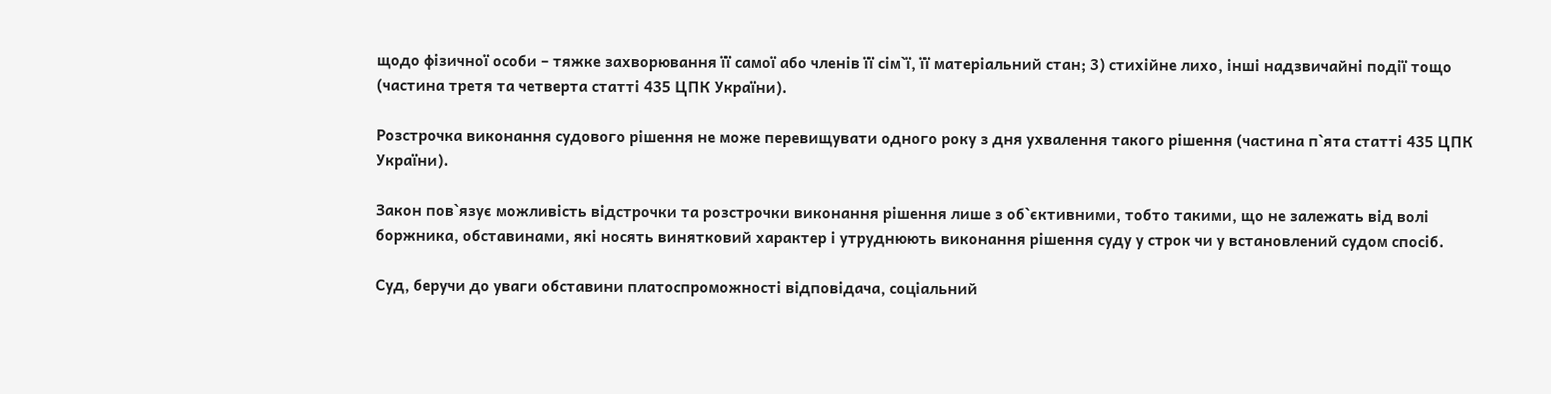щодо фізичної особи – тяжке захворювання її самої або членів її сім`ї, її матеріальний стан; 3) стихійне лихо, інші надзвичайні події тощо (частина третя та четверта статті 435 ЦПК України).

Розстрочка виконання судового рішення не може перевищувати одного року з дня ухвалення такого рішення (частина п`ята статті 435 ЦПК України).

Закон пов`язує можливість відстрочки та розстрочки виконання рішення лише з об`єктивними, тобто такими, що не залежать від волі боржника, обставинами, які носять винятковий характер і утруднюють виконання рішення суду у строк чи у встановлений судом спосіб.

Суд, беручи до уваги обставини платоспроможності відповідача, соціальний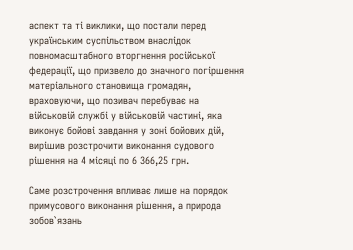аспект та ті виклики, що постали перед українським суспільством внаслідок повномасштабного вторгнення російської федерації, що призвело до значного погіршення матеріального становища громадян, враховуючи, що позивач перебуває на військовій службі у військовій частині, яка виконує бойові завдання у зоні бойових дій, вирішив розстрочити виконання судового рішення на 4 місяці по 6 366,25 грн.

Саме розстрочення впливає лише на порядок примусового виконання рішення, а природа зобов`язань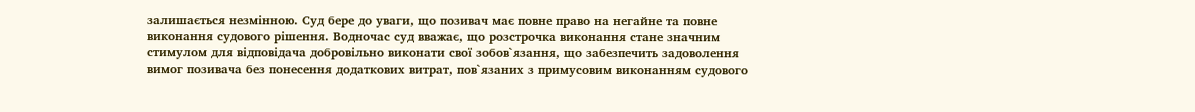залишається незмінною. Суд бере до уваги, що позивач має повне право на негайне та повне виконання судового рішення. Водночас суд вважає, що розстрочка виконання стане значним стимулом для відповідача добровільно виконати свої зобов`язання, що забезпечить задоволення вимог позивача без понесення додаткових витрат, пов`язаних з примусовим виконанням судового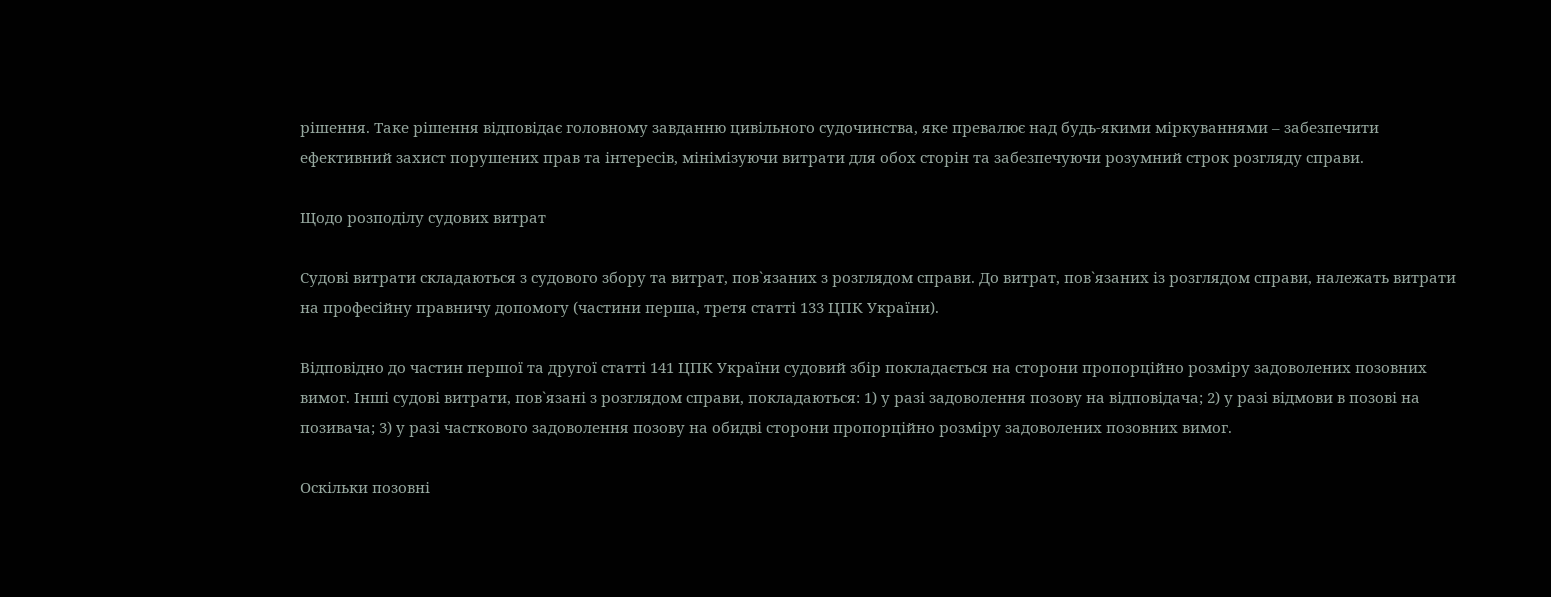рішення. Таке рішення відповідає головному завданню цивільного судочинства, яке превалює над будь-якими міркуваннями – забезпечити ефективний захист порушених прав та інтересів, мінімізуючи витрати для обох сторін та забезпечуючи розумний строк розгляду справи.

Щодо розподілу судових витрат

Судові витрати складаються з судового збору та витрат, пов`язаних з розглядом справи. До витрат, пов`язаних із розглядом справи, належать витрати на професійну правничу допомогу (частини перша, третя статті 133 ЦПК України).

Відповідно до частин першої та другої статті 141 ЦПК України судовий збір покладається на сторони пропорційно розміру задоволених позовних вимог. Інші судові витрати, пов`язані з розглядом справи, покладаються: 1) у разі задоволення позову на відповідача; 2) у разі відмови в позові на позивача; 3) у разі часткового задоволення позову на обидві сторони пропорційно розміру задоволених позовних вимог.

Оскільки позовні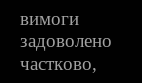вимоги задоволено частково,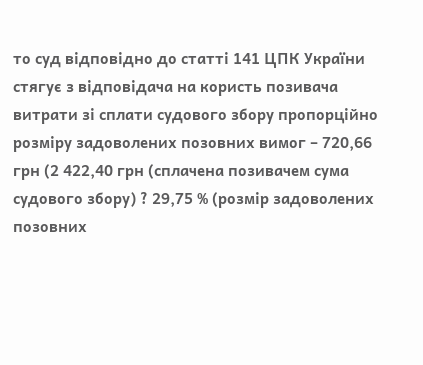то суд відповідно до статті 141 ЦПК України стягує з відповідача на користь позивача витрати зі сплати судового збору пропорційно розміру задоволених позовних вимог – 720,66 грн (2 422,40 грн (сплачена позивачем сума судового збору) ? 29,75 % (розмір задоволених позовних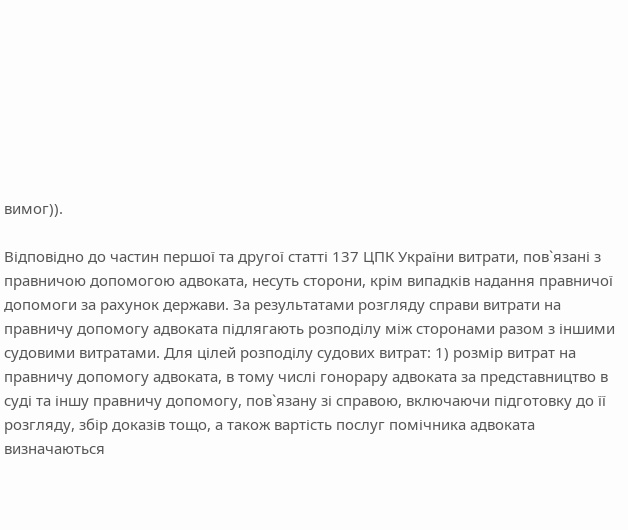вимог)).

Відповідно до частин першої та другої статті 137 ЦПК України витрати, пов`язані з правничою допомогою адвоката, несуть сторони, крім випадків надання правничої допомоги за рахунок держави. За результатами розгляду справи витрати на правничу допомогу адвоката підлягають розподілу між сторонами разом з іншими судовими витратами. Для цілей розподілу судових витрат: 1) розмір витрат на правничу допомогу адвоката, в тому числі гонорару адвоката за представництво в суді та іншу правничу допомогу, пов`язану зі справою, включаючи підготовку до її розгляду, збір доказів тощо, а також вартість послуг помічника адвоката визначаються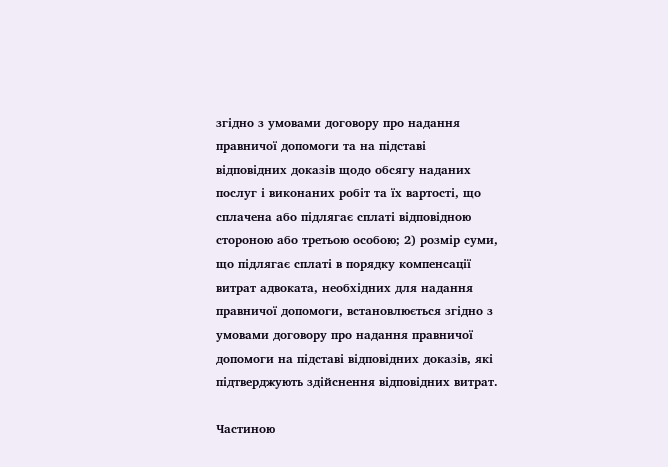згідно з умовами договору про надання правничої допомоги та на підставі відповідних доказів щодо обсягу наданих послуг і виконаних робіт та їх вартості, що сплачена або підлягає сплаті відповідною стороною або третьою особою; 2) розмір суми, що підлягає сплаті в порядку компенсації витрат адвоката, необхідних для надання правничої допомоги, встановлюється згідно з умовами договору про надання правничої допомоги на підставі відповідних доказів, які підтверджують здійснення відповідних витрат.

Частиною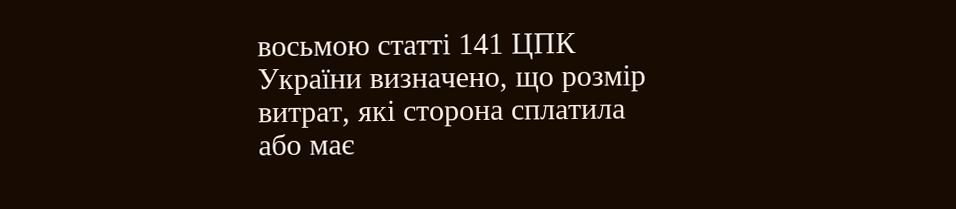восьмою статті 141 ЦПК України визначено, що розмір витрат, які сторона сплатила або має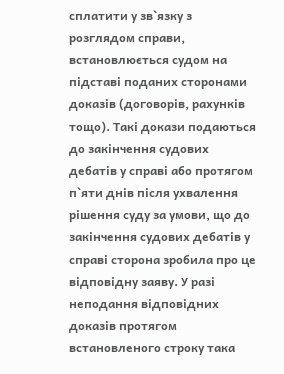сплатити у зв`язку з розглядом справи, встановлюється судом на підставі поданих сторонами доказів (договорів, рахунків тощо). Такі докази подаються до закінчення судових дебатів у справі або протягом п`яти днів після ухвалення рішення суду за умови, що до закінчення судових дебатів у справі сторона зробила про це відповідну заяву. У разі неподання відповідних доказів протягом встановленого строку така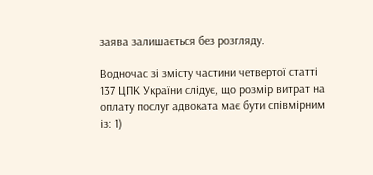заява залишається без розгляду.

Водночас зі змісту частини четвертої статті 137 ЦПК України слідує, що розмір витрат на оплату послуг адвоката має бути співмірним із: 1)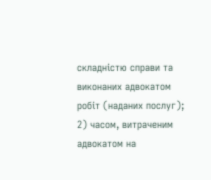складністю справи та виконаних адвокатом робіт (наданих послуг); 2) часом, витраченим адвокатом на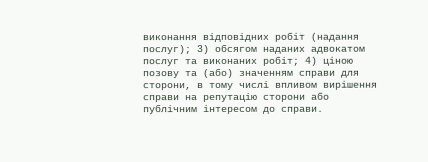виконання відповідних робіт (надання послуг); 3) обсягом наданих адвокатом послуг та виконаних робіт; 4) ціною позову та (або) значенням справи для сторони, в тому числі впливом вирішення справи на репутацію сторони або публічним інтересом до справи.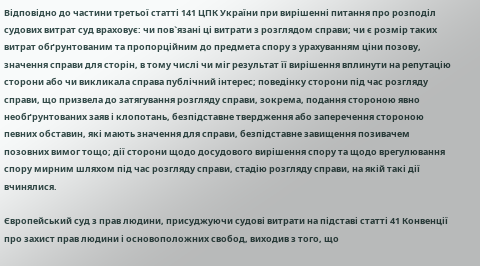Відповідно до частини третьої статті 141 ЦПК України при вирішенні питання про розподіл судових витрат суд враховує: чи пов`язані ці витрати з розглядом справи; чи є розмір таких витрат обґрунтованим та пропорційним до предмета спору з урахуванням ціни позову, значення справи для сторін, в тому числі чи міг результат її вирішення вплинути на репутацію сторони або чи викликала справа публічний інтерес; поведінку сторони під час розгляду справи, що призвела до затягування розгляду справи, зокрема, подання стороною явно необґрунтованих заяв і клопотань, безпідставне твердження або заперечення стороною певних обставин, які мають значення для справи, безпідставне завищення позивачем позовних вимог тощо; дії сторони щодо досудового вирішення спору та щодо врегулювання спору мирним шляхом під час розгляду справи, стадію розгляду справи, на якій такі дії вчинялися.

Європейський суд з прав людини, присуджуючи судові витрати на підставі статті 41 Конвенції про захист прав людини і основоположних свобод, виходив з того, що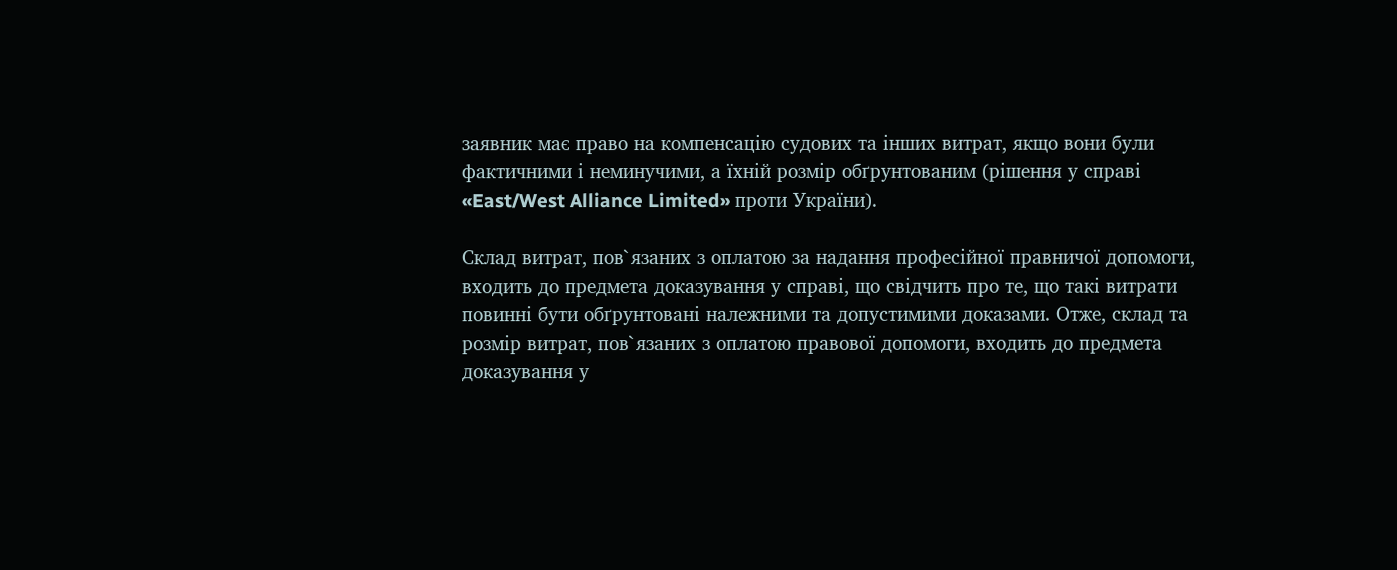заявник має право на компенсацію судових та інших витрат, якщо вони були фактичними і неминучими, а їхній розмір обґрунтованим (рішення у справі «East/West Alliance Limited» проти України).

Склад витрат, пов`язаних з оплатою за надання професійної правничої допомоги, входить до предмета доказування у справі, що свідчить про те, що такі витрати повинні бути обґрунтовані належними та допустимими доказами. Отже, склад та розмір витрат, пов`язаних з оплатою правової допомоги, входить до предмета доказування у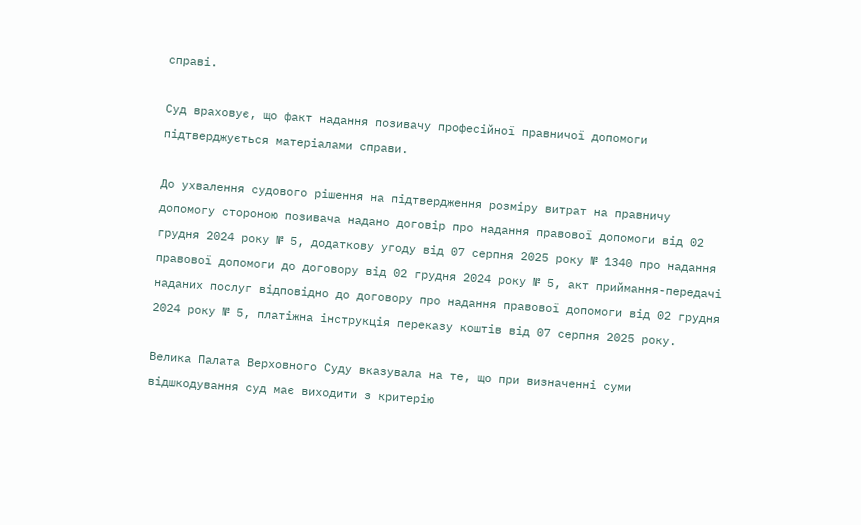справі.

Суд враховує, що факт надання позивачу професійної правничої допомоги підтверджується матеріалами справи.

До ухвалення судового рішення на підтвердження розміру витрат на правничу допомогу стороною позивача надано договір про надання правової допомоги від 02 грудня 2024 року № 5, додаткову угоду від 07 серпня 2025 року № 1340 про надання правової допомоги до договору від 02 грудня 2024 року № 5, акт приймання-передачі наданих послуг відповідно до договору про надання правової допомоги від 02 грудня 2024 року № 5, платіжна інструкція переказу коштів від 07 серпня 2025 року.

Велика Палата Верховного Суду вказувала на те, що при визначенні суми відшкодування суд має виходити з критерію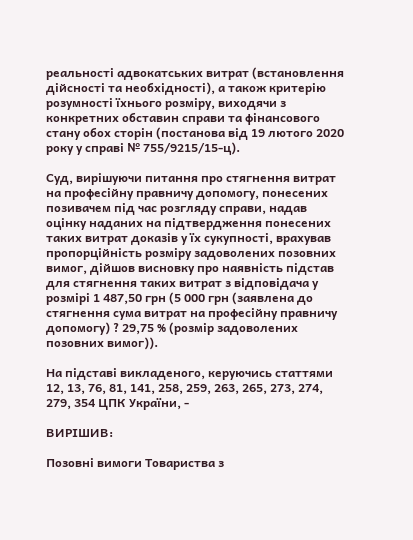реальності адвокатських витрат (встановлення дійсності та необхідності), а також критерію розумності їхнього розміру, виходячи з конкретних обставин справи та фінансового стану обох сторін (постанова від 19 лютого 2020 року у справі № 755/9215/15-ц).

Суд, вирішуючи питання про стягнення витрат на професійну правничу допомогу, понесених позивачем під час розгляду справи, надав оцінку наданих на підтвердження понесених таких витрат доказів у їх сукупності, врахував пропорційність розміру задоволених позовних вимог, дійшов висновку про наявність підстав для стягнення таких витрат з відповідача у розмірі 1 487,50 грн (5 000 грн (заявлена до стягнення сума витрат на професійну правничу допомогу) ? 29,75 % (розмір задоволених позовних вимог)).

На підставі викладеного, керуючись статтями 12, 13, 76, 81, 141, 258, 259, 263, 265, 273, 274, 279, 354 ЦПК України, -

ВИРІШИВ:

Позовні вимоги Товариства з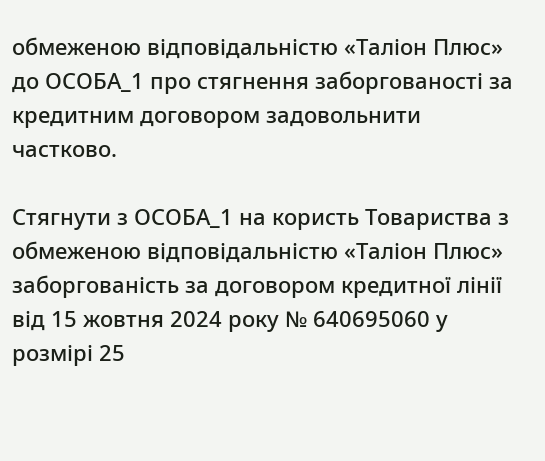обмеженою відповідальністю «Таліон Плюс» до ОСОБА_1 про стягнення заборгованості за кредитним договором задовольнити частково.

Стягнути з ОСОБА_1 на користь Товариства з обмеженою відповідальністю «Таліон Плюс» заборгованість за договором кредитної лінії від 15 жовтня 2024 року № 640695060 у розмірі 25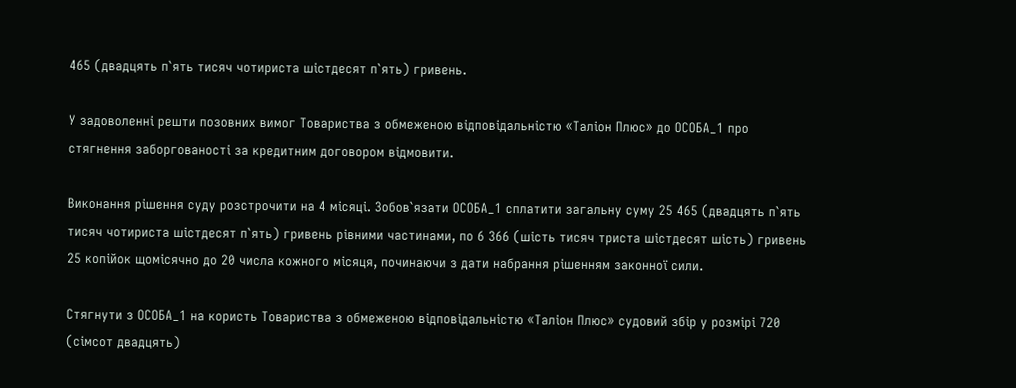465 (двадцять п`ять тисяч чотириста шістдесят п`ять) гривень.

У задоволенні решти позовних вимог Товариства з обмеженою відповідальністю «Таліон Плюс» до ОСОБА_1 про стягнення заборгованості за кредитним договором відмовити.

Виконання рішення суду розстрочити на 4 місяці. Зобов`язати ОСОБА_1 сплатити загальну суму 25 465 (двадцять п`ять тисяч чотириста шістдесят п`ять) гривень рівними частинами, по 6 366 (шість тисяч триста шістдесят шість) гривень 25 копійок щомісячно до 20 числа кожного місяця, починаючи з дати набрання рішенням законної сили.

Стягнути з ОСОБА_1 на користь Товариства з обмеженою відповідальністю «Таліон Плюс» судовий збір у розмірі 720 (сімсот двадцять)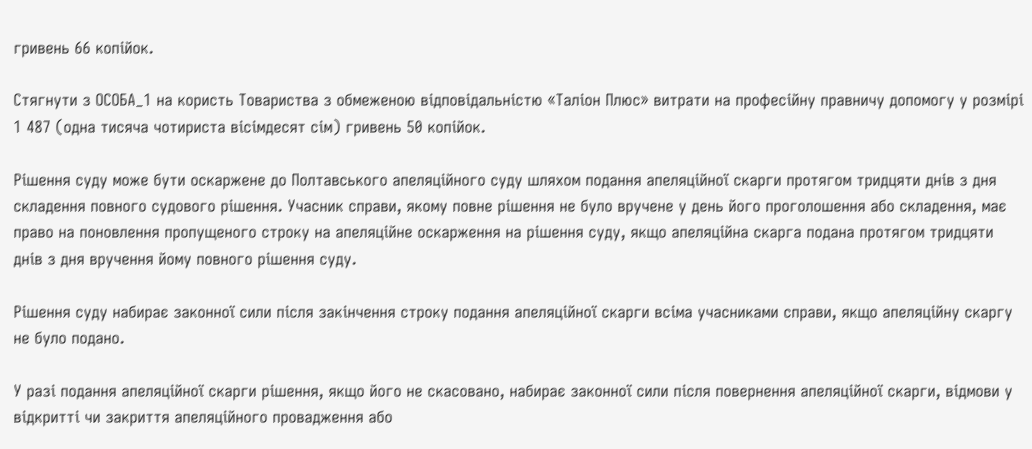гривень 66 копійок.

Стягнути з ОСОБА_1 на користь Товариства з обмеженою відповідальністю «Таліон Плюс» витрати на професійну правничу допомогу у розмірі 1 487 (одна тисяча чотириста вісімдесят сім) гривень 50 копійок.

Рішення суду може бути оскаржене до Полтавського апеляційного суду шляхом подання апеляційної скарги протягом тридцяти днів з дня складення повного судового рішення. Учасник справи, якому повне рішення не було вручене у день його проголошення або складення, має право на поновлення пропущеного строку на апеляційне оскарження на рішення суду, якщо апеляційна скарга подана протягом тридцяти днів з дня вручення йому повного рішення суду.

Рішення суду набирає законної сили після закінчення строку подання апеляційної скарги всіма учасниками справи, якщо апеляційну скаргу не було подано.

У разі подання апеляційної скарги рішення, якщо його не скасовано, набирає законної сили після повернення апеляційної скарги, відмови у відкритті чи закриття апеляційного провадження або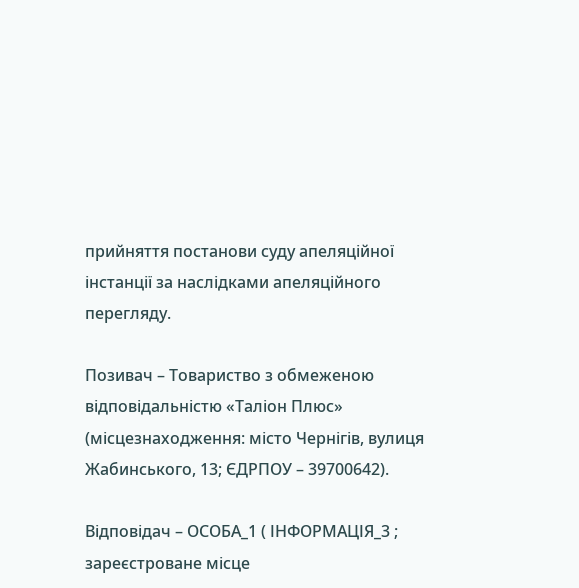прийняття постанови суду апеляційної інстанції за наслідками апеляційного перегляду.

Позивач – Товариство з обмеженою відповідальністю «Таліон Плюс» (місцезнаходження: місто Чернігів, вулиця Жабинського, 13; ЄДРПОУ – 39700642).

Відповідач – ОСОБА_1 ( ІНФОРМАЦІЯ_3 ; зареєстроване місце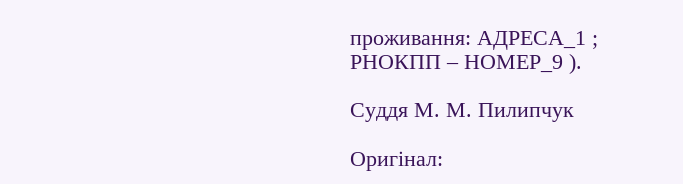проживання: АДРЕСА_1 ; РНОКПП – НОМЕР_9 ).

Суддя М. М. Пилипчук

Оригінал: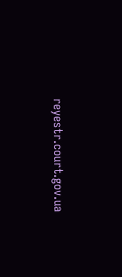reyestr.court.gov.ua